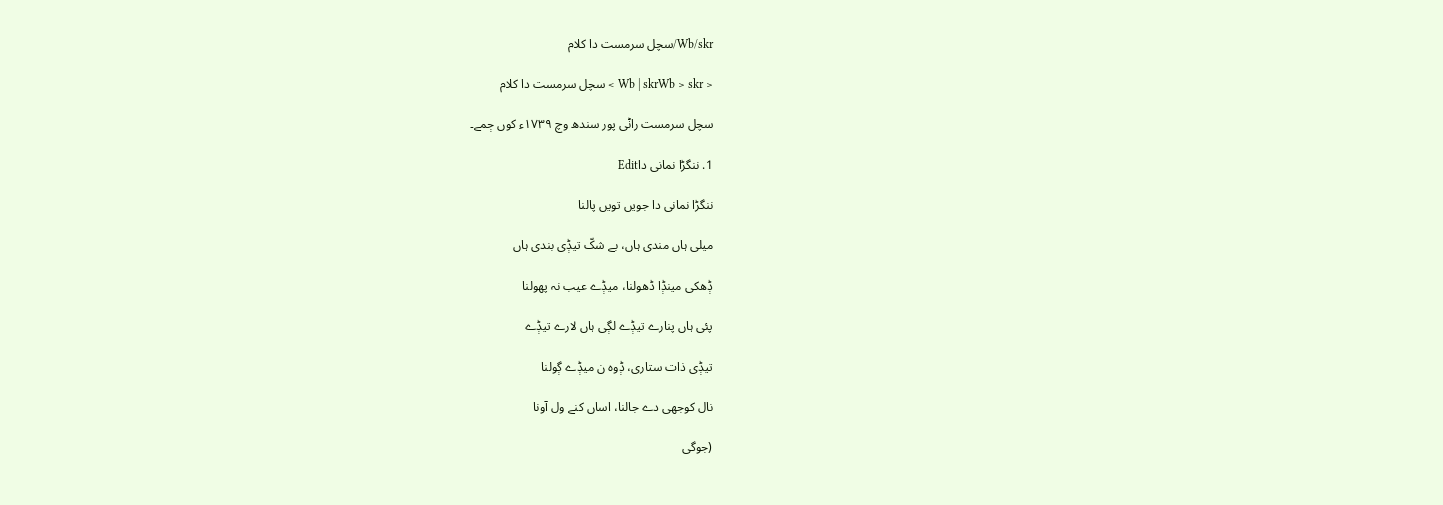Wb/skr/سچل سرمست دا کلام

< Wb | skrWb > skr > سچل سرمست دا کلام

سچل سرمست راݨی پور سندھ وچ ١٧٣٩ء کوں ڄمے۔

1. ننگڑا نمانی داEdit

ننگڑا نمانی دا جویں تویں پالنا

میلی ہاں مندی ہاں، بے شکّ تیݙی بندی ہاں

ݙھکی مینݙا ڈھولنا، میݙے عیب نہ پھولنا

پئی ہاں پنارے تیݙے لڳی ہاں لارے تیݙے

تیݙی ذات ستاری، ݙوہ ن میݙے ڳولنا

نال کوجھی دے جالنا، اساں کنے ول آونا

(جوگی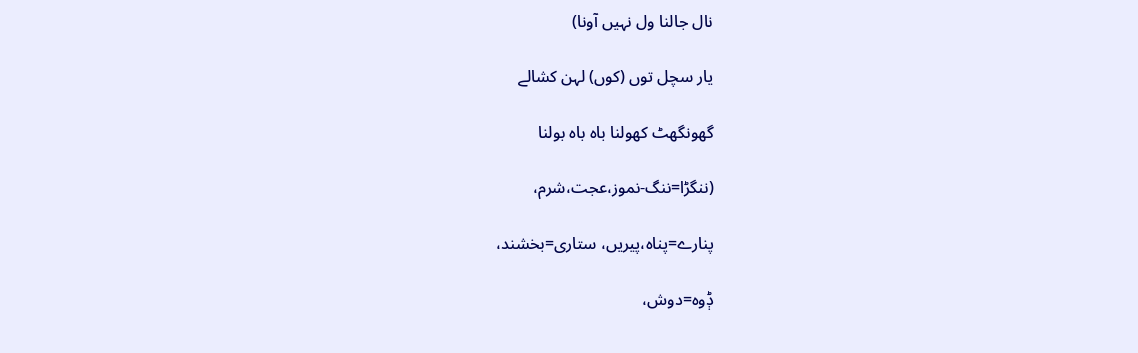نال جالنا ول نہیں آونا)

یار سچل توں (کوں) لہن کشالے

گھونگھٹ کھولنا باہ باہ بولنا

(ننگڑا=ننگ-نموز،عجت،شرم،

پنارے=پناہ،پیریں، ستاری=بخشند،

ݙوہ=دوش،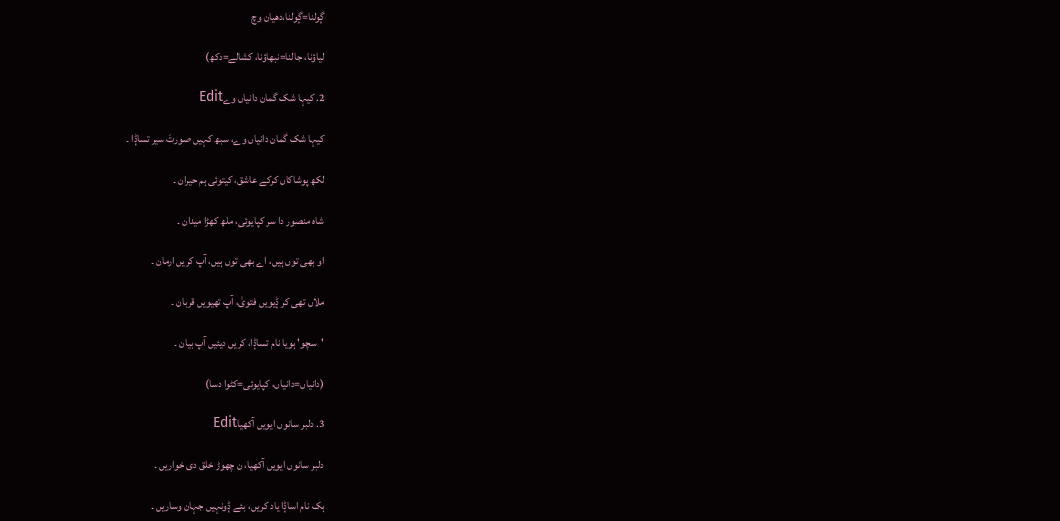ڳولنا=ڳولنا،دھیان وچ

لیاؤنا، جالنا=نبھاؤنا، کشالے=دکھ)

2. کیہا شک گمان دانیاں وےEdit

کیہا شک گمان دانیاں وے، سبھ کہیں صورتَ سیر تساݙا ۔

لکھ پوشاکاں کرکے عاشق، کیتوئی ہم حیران ۔

شاہ منصور دا سر کپایوئی، ملھ کھڑا میدان ۔

او بھی توں ہیں، اے بھی توں ہیں، آپ کریں ارمان ۔

ملاں تھی کر ݙیویں فتویٰ، آپ تھیویں قربان ۔

'سچو' ہویا نام تساݙا، کریں دیئیں آپ بیان ۔

(دانیاں=دانیاں، کپایوئی=کٹوا دسا)

3. دلبر سانوں ایویں آکھیاEdit

دلبر سانوں ایویں آکھیا، ن چھوڑ خلق دی خواریں ۔

ہک نام اساݙا یاد کریں، بئے ݙونہیں جہان وساریں ۔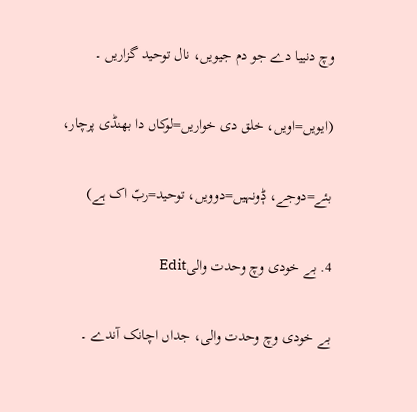وچ دنییا دے جو دم جیویں، نال توحید گزاریں ۔

(ایویں=اویں، خلق دی خواریں=لوکاں دا بھنڈی پرچار،

بئے=دوجے، ݙونہیں=دوویں، توحید=ربّ اک ہے)

4. بے خودی وچ وحدت والیEdit

بے خودی وچ وحدت والی، جداں اچانک آندے ۔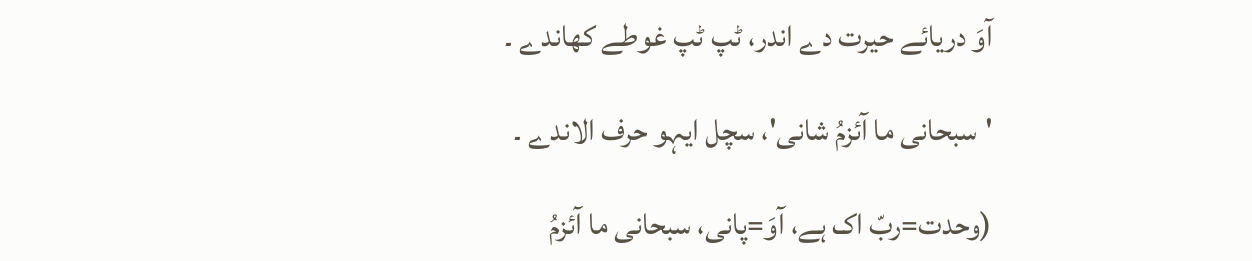آوَ دریائے حیرت دے اندر، ٹپ ٹپ غوطے کھاندے ۔

'سبحانی ما آئزمُ شانی'، سچل ایہو حرف الاندے ۔

(وحدت=ربّ اک ہے، آوَ=پانی، سبحانی ما آئزمُ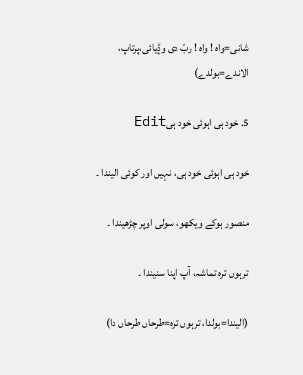شانی=واہ ! واہ ! ربّ دی وݙیائی،پرتاپ، الاندے=بولدے)

5. خود ہی اہوئی خود ہیEdit

خود ہی اہوئی خود ہی، نہیں اور کوئی الیندا ۔

منصور ہوکے ویکھو، سولی اوپر چڑھیندا ۔

ترہوں ترہ تماشہ، آپ اپنا سنیندا ۔

(الیندا=بولدا، ترہوں ترہ=طرحاں طرحاں دا)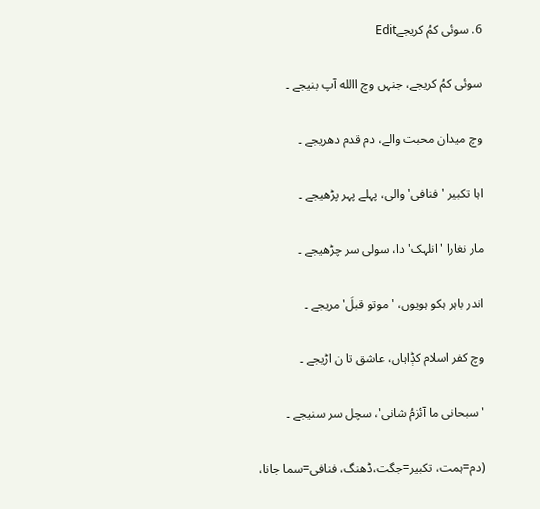6. سوئی کمُ کریجےEdit

سوئی کمُ کریجے، جنہں وچ االله آپ بنیجے ۔

وچ میدان محبت والے، دم قدم دھریجے ۔

اہا تکبیر 'فنافی' والی، پہلے پہر پڑھیجے ۔

مار نغارا 'انلہک' دا، سولی سر چڑھیجے ۔

اندر باہر ہکو ہویوں، 'موتو قبلَ' مریجے ۔

وچ کفر اسلام کݙاہاں، عاشق تا ن اڑیجے ۔

'سبحانی ما آئزمُ شانی'، سچل سر سنیجے ۔

(دم=ہمت، تکبیر=جگت،ڈھنگ، فنافی=سما جانا،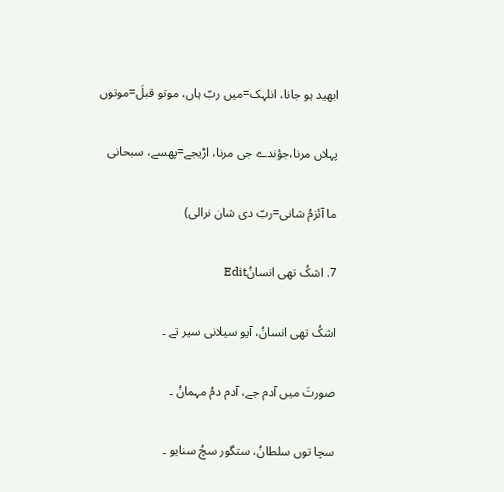ابھید ہو جانا، انلہک=میں ربّ ہاں، موتو قبلَ=موتوں

پہلاں مرنا،جؤندے جی مرنا، اڑیجے=پھسے، سبحانی

ما آئزمُ شانی=ربّ دی شان نرالی)

7. اشکُ تھی انسانُEdit

اشکُ تھی انسانُ، آیو سیلانی سیر تے ۔

صورتَ میں آدم جے، آدم دمُ مہمانُ ۔

سچا توں سلطانُ، ستگور سچُ سنایو ۔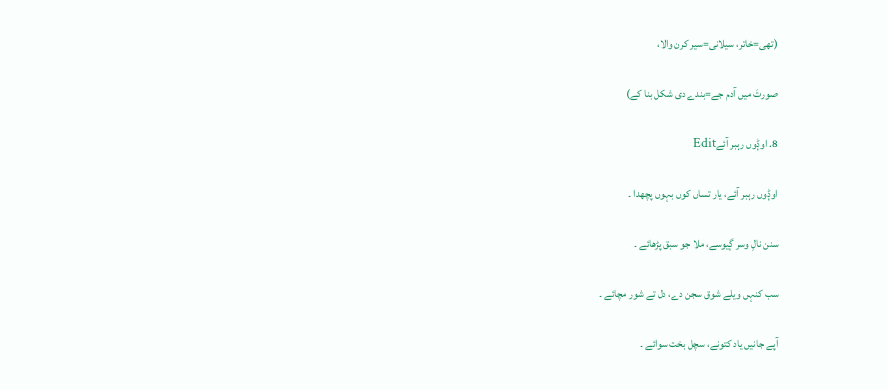(تھی=خاتر، سیلانی=سیر کرن والا،

صورتَ میں آدم جے=بندے دی شکل بنا کے)

8. اوݙوں رہبر آئےEdit

اوݙوں رہبر آئے، یار تساں کوں بہوں پچھدا ۔

سنن نالِ وسر ڳیوسے، ملا جو سبق پڑھائے ۔

سب کنہں ویلے شوق سجن دے، دل تے شور مچائے ۔

آپے جانیں یاد کتونے، سچل بخت سوائے ۔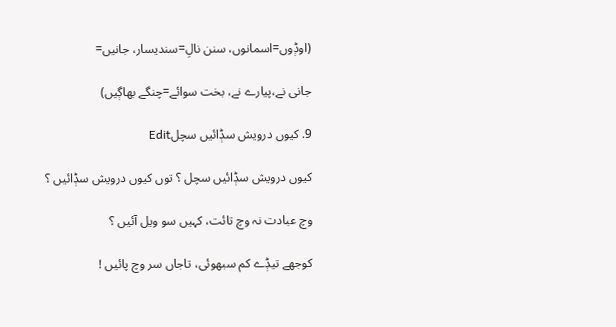(اوݙوں=اسمانوں، سنن نالِ=سندیسار، جانیں=

جانی نے،پیارے نے، بخت سوائے=چنگے بھاڳیں)

9. کیوں درویش سݙائیں سچلEdit

کیوں درویش سݙائیں سچل ؟ توں کیوں درویش سݙائیں ؟

وچ عبادت نہ وچ تائت، کہیں سو ویل آئیں ؟

کوجھے تیݙے کم سبھوئی، تاجاں سر وچ پائیں !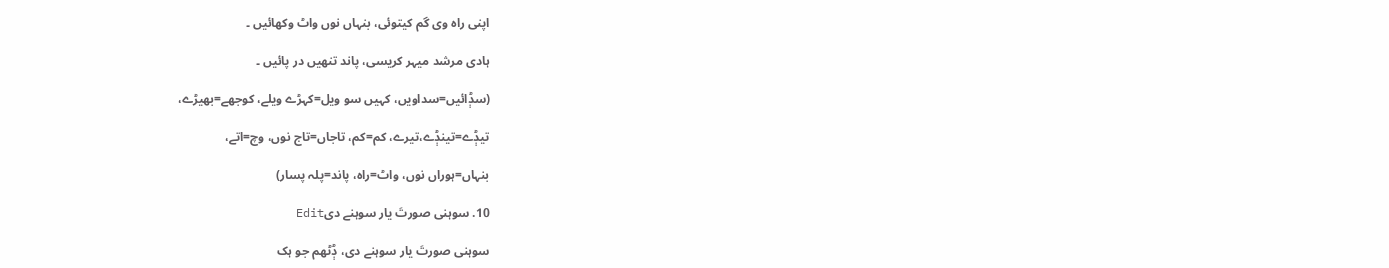اپنی راہ وی گم کیتوئی، بنہاں نوں واٹ وکھائیں ۔

ہادی مرشد میہر کریسی، پاند تنھیں در پائیں ۔

(سݙائیں=سداویں، کہیں سو ویل=کہڑے ویلے، کوجھے=بھیڑے،

تیݙے=تینݙے،تیرے، کم=کم، تاجاں=تاج نوں، وچ=اتے،

بنہاں=ہوراں نوں، واٹ=راہ، پاند=پلہ پسار)

10. سوہنی صورتَ یار سوہنے دیEdit

سوہنی صورتَ یار سوہنے دی، ݙٹھم جو ہک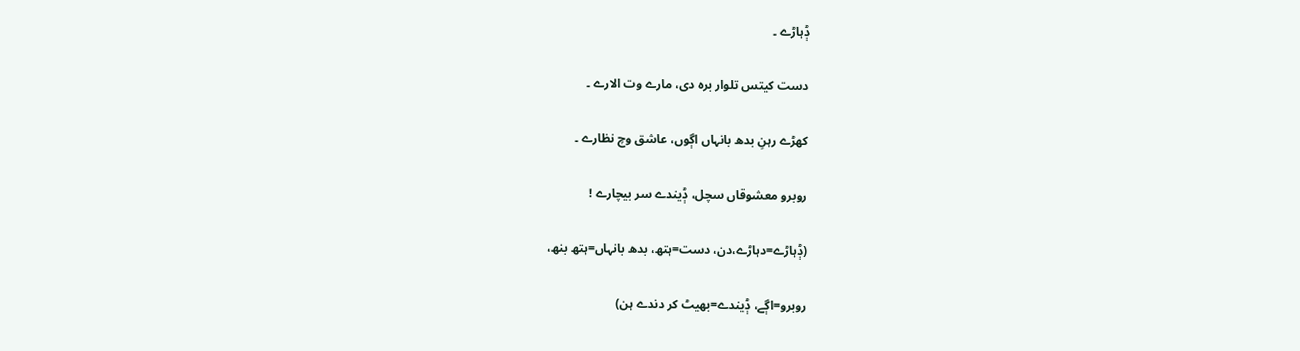ݙہاڑے ۔

دست کیتس تلوار برہ دی، مارے وت الارے ۔

کھڑے رہنِ بدھ بانہاں اڳوں، عاشق وچ نظارے ۔

روبرو معشوقاں سچل، ݙیندے سر بیچارے !

(ݙہاڑے=دہاڑے،دن، دست=ہتھ، بدھ بانہاں=ہتھ بنھ،

روبرو=اڳے، ݙیندے=بھیٹ کر دندے ہن)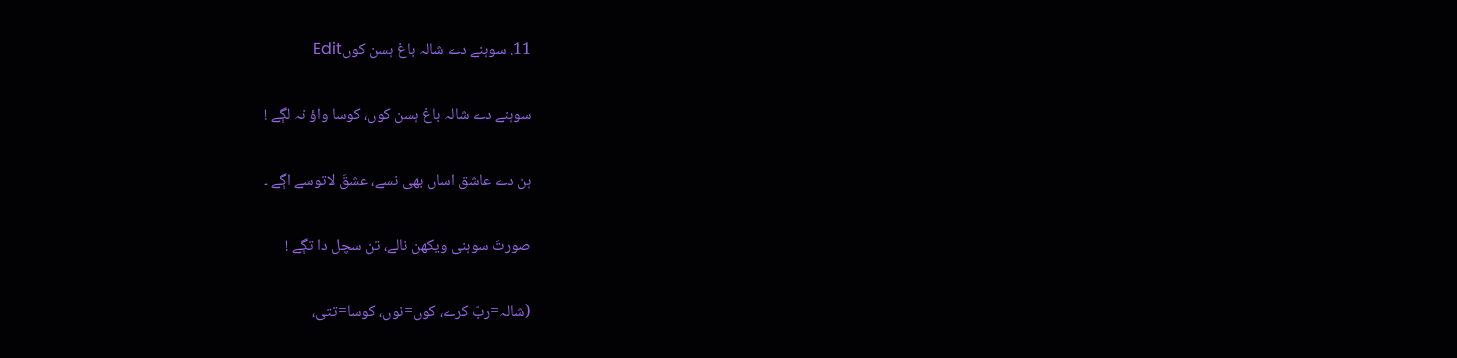11. سوہنے دے شالہ باغ ہسن کوںEdit

سوہنے دے شالہ باغ ہسن کوں، کوسا واؤ نہ لڳے !

ہن دے عاشق اساں بھی نسے، عشقَ لاتوسے اڳے ۔

صورتَ سوہنی ویکھن نالے، تن سچل دا تڳے !

(شالہ=ربّ کرے، کوں=نوں، کوسا=تتی،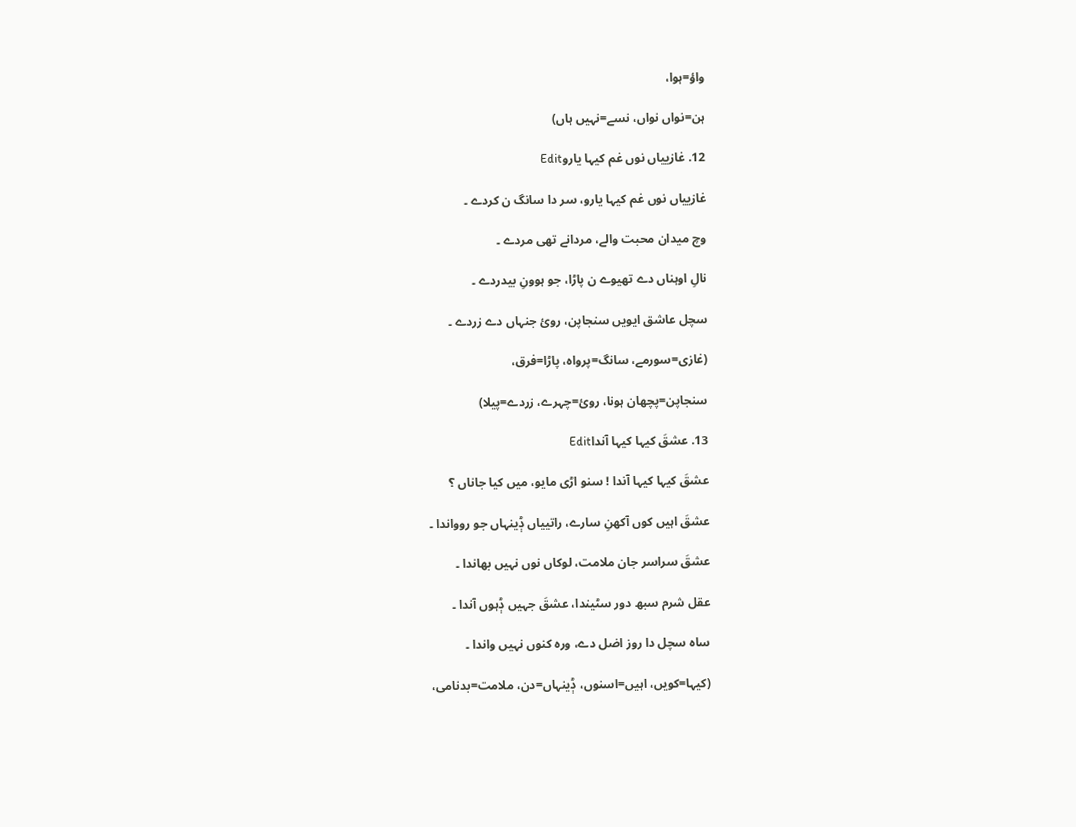واؤ=ہوا،

ہن=نواں نواں، نسے=نہیں ہاں)

12. غازییاں نوں غم کیہا یاروEdit

غازییاں نوں غم کیہا یارو، سر دا سانگ ن کردے ۔

وچ میدان محبت والے، مردانے تھی مردے ۔

نالِ اوہناں دے تھیوے ن پاڑا، جو ہوونِ بیدردے ۔

سچل عاشق ایویں سنجاپن، روئ جنہاں دے زردے ۔

(غازی=سورمے، سانگ=پرواہ، پاڑا=فرق،

سنجاپن=پچھان ہونا، روئ=چہرے، زردے=پیلا)

13. عشقَ کیہا کیہا آنداEdit

عشقَ کیہا کیہا آندا ! سنو اڑی مایو، میں کیا جاناں ؟

عشقَ اہیں کوں آکھنِ سارے، راتییاں ݙینہاں جو روواندا ۔

عشقَ سراسر جان ملامت، لوکاں نوں نہیں بھاندا ۔

عقل شرم سبھ دور سٹیندا، عشقَ جہیں ݙہوں آندا ۔

ساہ سچل دا روز اضل دے، ورہ کنوں نہیں واندا ۔

(کیہا=کویں، اہیں=اسنوں، ݙینہاں=دن، ملامت=بدنامی،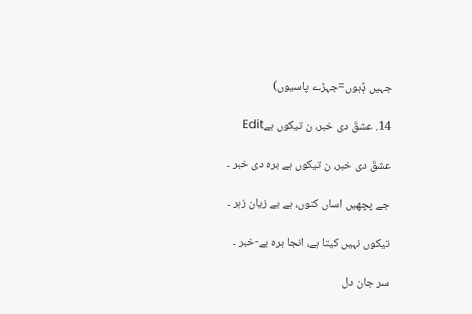جہیں ݙہوں=جہڑے پاسیوں)

14. عشقَ دی خبر، ن تیکوں ہےEdit

عشقَ دی خبر، ن تیکوں ہے برہ دی خبر ۔

جے پچھیں اساں کنوں، ہے بے زیان زہر ۔

تیکوں نہیں کیتا ہے، انجا برہ بے-خبر ۔

سر جان دل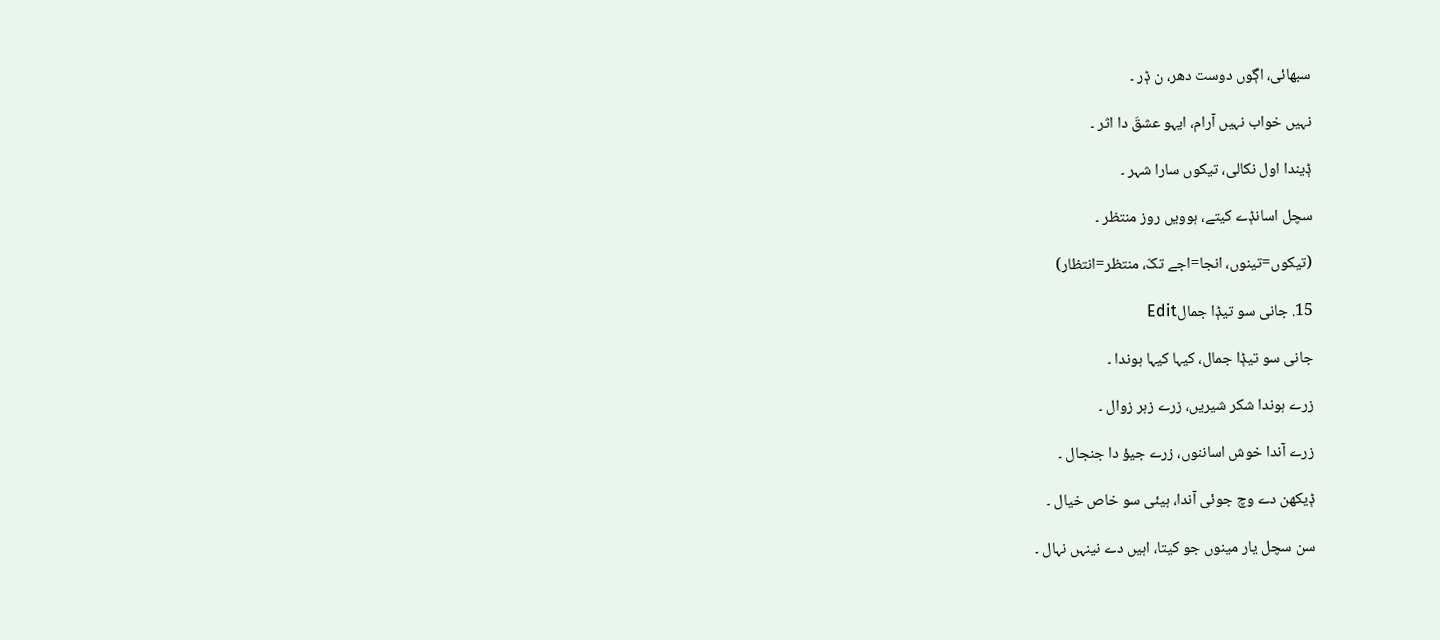سبھائی، اڳوں دوست دھر، ن ݙر ۔

نہیں خواب نہیں آرام، ایہو عشقَ دا اثر ۔

ݙیندا اول نکالی، تیکوں سارا شہر ۔

سچل اسانݙے کیتے، ہوویں روز منتظر ۔

(تیکوں=تینوں، انجا=اجے تکّ، منتظر=انتظار)

15. جانی سو تیݙا جمالEdit

جانی سو تیݙا جمال، کیہا کیہا ہوندا ۔

زرے ہوندا شکر شیریں، زرے زہر زوال ۔

زرے آندا خوش اساننوں، زرے جیؤ دا جنجال ۔

ݙیکھن دے وچ جوئی آندا، ہیئی سو خاص خیال ۔

سن سچل یار مینوں جو کیتا، اہیں دے نینہں نہال ۔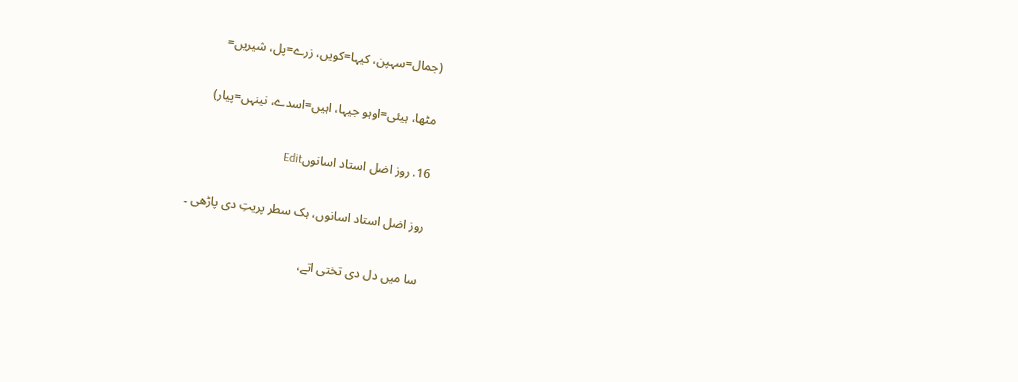(جمال=سہپن، کیہا=کویں، زرے=پل، شیریں=

مٹھا، ہیئی=اوہو جیہا، اہیں=اسدے، نینہں=پیار)

16. روز اضل استاد اسانوںEdit

روز اضل استاد اسانوں، ہک سطر پریتِ دی پاڑھی ۔

سا میں دل دی تختی اتے،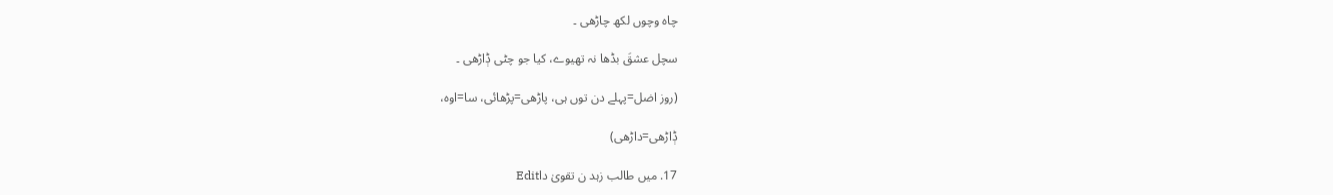چاہ وچوں لکھ چاڑھی ۔

سچل عشقَ بڈھا نہ تھیوے، کیا جو چٹی ݙاڑھی ۔

(روز اضل=پہلے دن توں ہی، پاڑھی=پڑھائی، سا=اوہ،

ݙاڑھی=داڑھی)

17. میں طالب زہد ن تقویٰ داEdit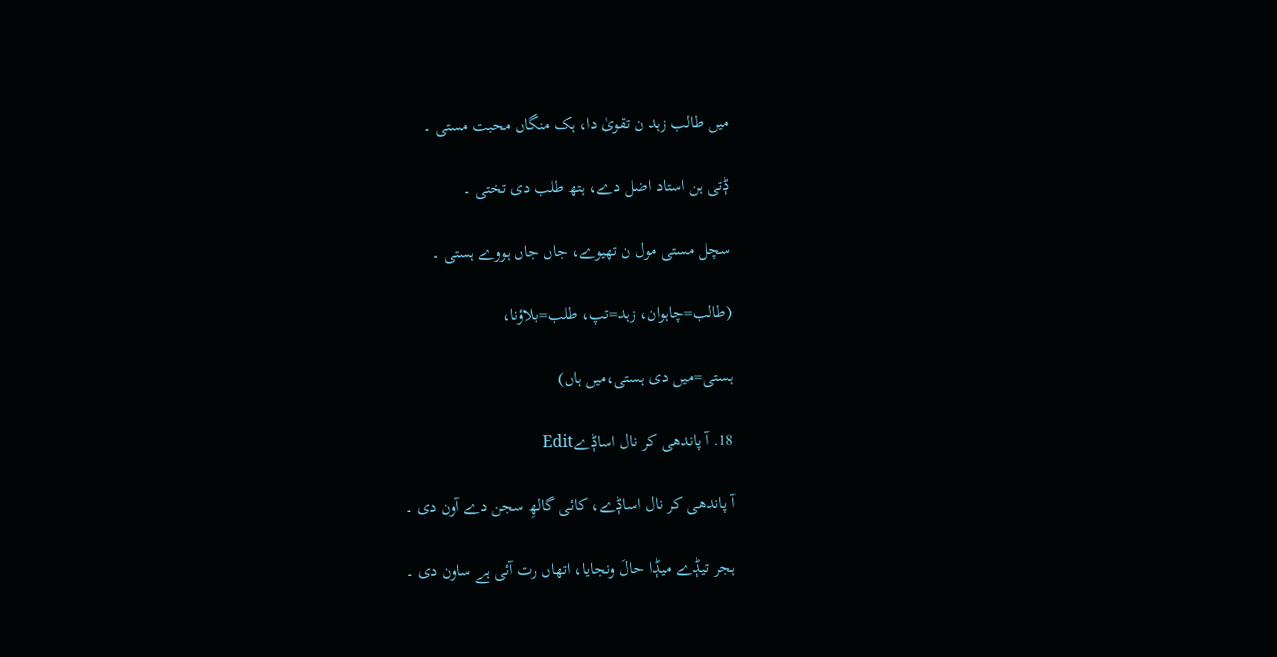میں طالب زہد ن تقویٰ دا، ہک منگاں محبت مستی ۔

ݙتی ہن استاد اضل دے، ہتھ طلب دی تختی ۔

سچل مستی مول ن تھیوے، جاں جاں ہووے ہستی ۔

(طالب=چاہوان، زہد=تپ، طلب=بلاؤنا،

ہستی=میں دی ہستی،میں ہاں)

18. آ پاندھی کر نال اساݙےEdit

آ پاندھی کر نال اساݙے، کائی گالھِ سجن دے آون دی ۔

ہجر تیݙے میݙا حالَ ونجایا، اتھاں رت آئی ہے ساون دی ۔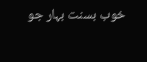خوب بسنت بہار جو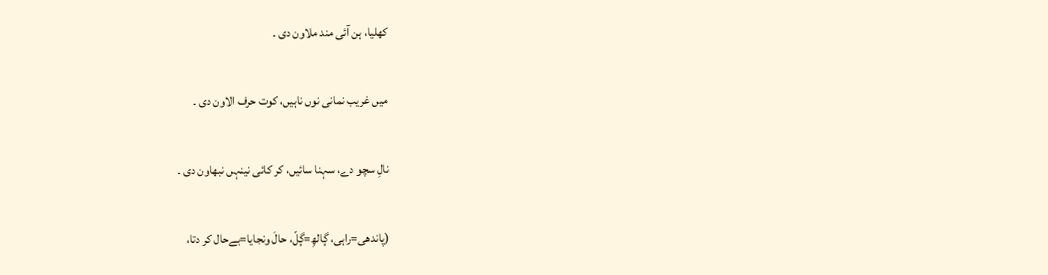کھلیا، ہن آئی مند ملاون دی ۔

میں غریب نمانی نوں ناہیں، کوت حرف الاون دی ۔

نالِ سچو دے، سہنا سائیں، کر کائی نینہں نبھاون دی ۔

(پاندھی=راہی، ڳالھِ=ڳلّ، حالَ ونجایا=بےحال کر دتا،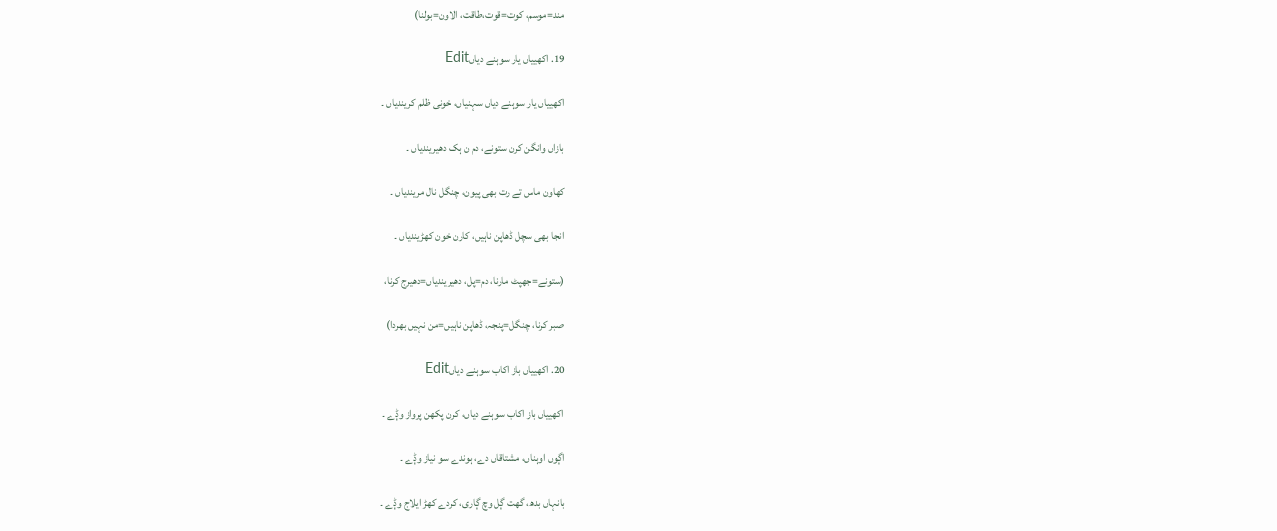مند=موسم، کوت=قوت،طاقت، الاون=بولنا)

19. اکھییاں یار سوہنے دیاںEdit

اکھییاں یار سوہنے دیاں سہنیاں، خونی ظلم کریندیاں ۔

بازاں وانگن کرن ستونے، دم ن ہک دھیریندیاں ۔

کھاون ماس تے رت بھی پیون، چنگل نال مریندیاں ۔

انجا بھی سچل ڈھاپن ناہیں، کارن خون کھڑیندیاں ۔

(ستونے=جھپٹ مارنا، دم=پل، دھیریندیاں=دھیرج کرنا،

صبر کرنا، چنگل=پنجہ، ڈھاپن ناہیں=من نہیں بھردا)

20. اکھییاں باز اکاب سوہنے دیاںEdit

اکھییاں باز اکاب سوہنے دیاں، کرن پکھن پرواز وݙے ۔

اڳوں اوہناں، مشتاقاں دے، ہوندے سو نیاز وݙے ۔

بانہاں بدھ، گھت ڳل وچ ڳاری، کردے کھڑ ایلاج وݙے ۔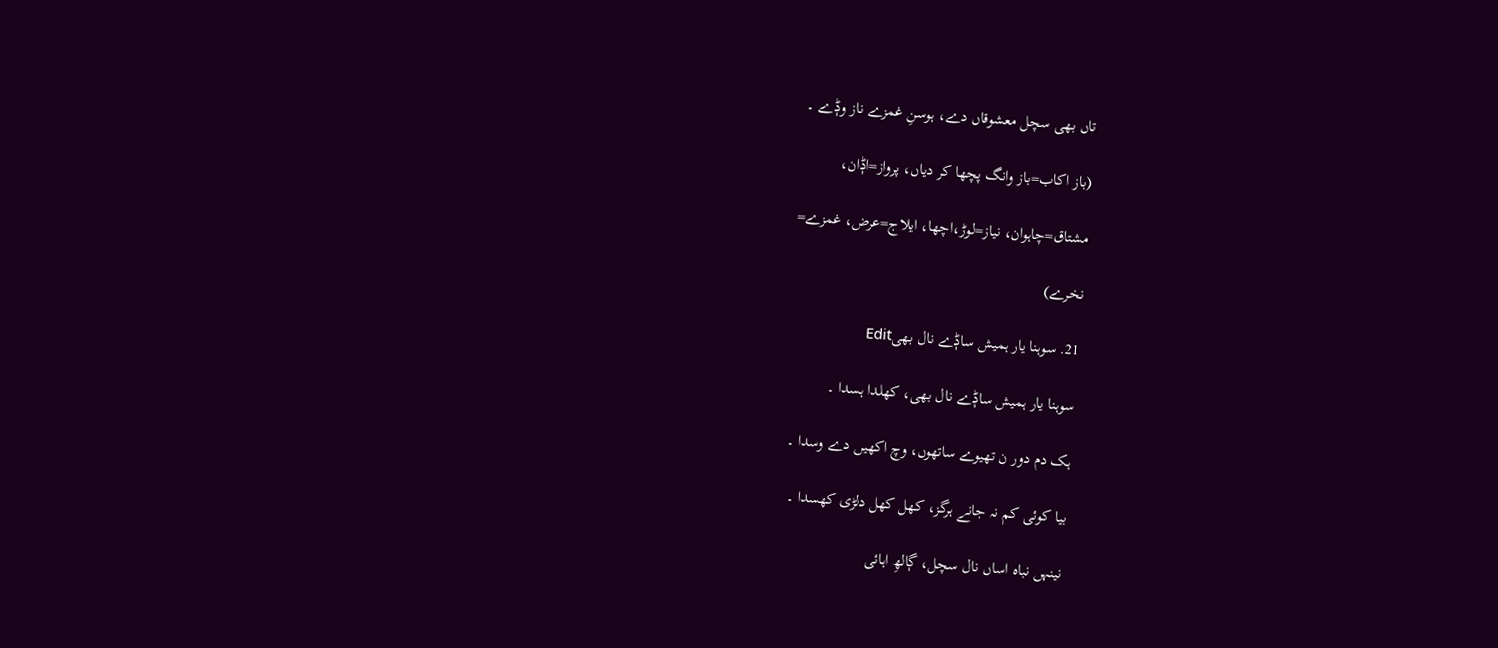تاں بھی سچل معشوقاں دے، ہوسنِ غمزے ناز وݙے ۔

(باز اکاب=باز وانگ پچھا کر دیاں، پرواز=اݙان،

مشتاق=چاہوان، نیاز=لوڑ،اچھا، ایلاج=عرض، غمزے=

نخرے)

21. سوہنا یار ہمیش ساݙے نال بھیEdit

سوہنا یار ہمیش ساݙے نال بھی، کھلدا ہسدا ۔

ہک دم دور ن تھیوے ساتھوں، وچ اکھیں دے وسدا ۔

بیا کوئی کم نہ جانے ہرگز، کھل کھل دلڑی کھسدا ۔

نینہں نباہ اساں نال سچل، ڳالھِ اہائی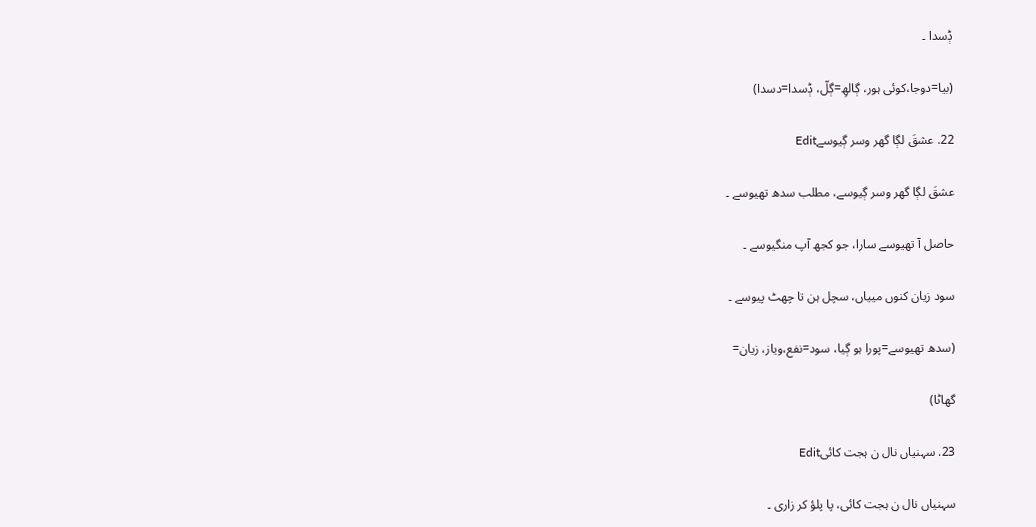ݙسدا ۔

(بیا=دوجا،کوئی ہور، ڳالھِ=ڳلّ، ݙسدا=دسدا)

22. عشقَ لڳا گھر وسر ڳیوسےEdit

عشقَ لڳا گھر وسر ڳیوسے، مطلب سدھ تھیوسے ۔

حاصل آ تھیوسے سارا، جو کجھ آپ منگیوسے ۔

سود زیان کنوں مییاں، سچل ہن تا چھٹ پیوسے ۔

(سدھ تھیوسے=پورا ہو ڳیا، سود=نفع،ویاز، زیان=

گھاٹا)

23. سہنیاں نال ن ہجت کائیEdit

سہنیاں نال ن ہجت کائی، پا پلؤ کر زاری ۔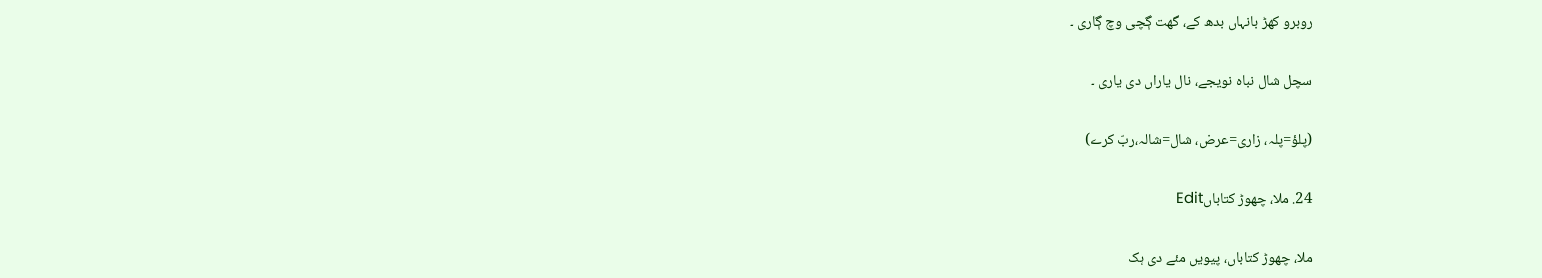روبرو کھڑ بانہاں بدھ کے، گھت ڳچی وچ ڳاری ۔

سچل شال نباہ نویجے، نال یاراں دی یاری ۔

(پلؤ=پلہ، زاری=عرض، شال=شالہ،ربّ کرے)

24. ملا، چھوڑ کتاباںEdit

ملا، چھوڑ کتاباں، پیویں مئے دی ہک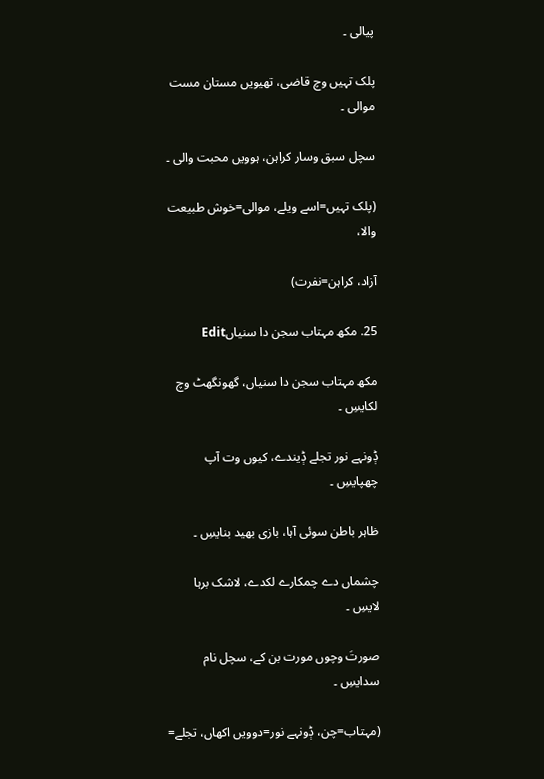پیالی ۔

پلک تہیں وچ قاضی، تھیویں مستان مست موالی ۔

سچل سبق وسار کراہن، ہوویں محبت والی ۔

(پلک تہیں=اسے ویلے، موالی=خوش طبیعت والا،

آزاد، کراہن=نفرت)

25. مکھ مہتاب سجن دا سنیاںEdit

مکھ مہتاب سجن دا سنیاں، گھونگھٹ وچ لکایسِ ۔

ݙونہے نور تجلے ݙیندے، کیوں وت آپ چھپایسِ ۔

ظاہر باطن سوئی آہا، بازی بھید بنایسِ ۔

چشماں دے چمکارے لکدے، لاشک برہا لایسِ ۔

صورتَ وچوں مورت بن کے، سچل نام سدایسِ ۔

(مہتاب=چن، ݙونہے نور=دوویں اکھاں، تجلے=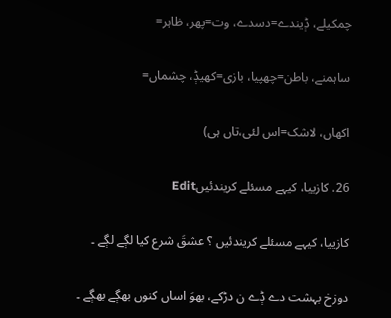چمکیلے، ݙیندے=دسدے، وت=پھر، ظاہر=

ساہمنے، باطن=چھپیا، بازی=کھیݙ، چشماں=

اکھاں، لاشک=اس لئی،تاں ہی)

26. کازییا، کیہے مسئلے کریندئیںEdit

کازییا، کیہے مسئلے کریندئیں ؟ عشقَ شرع کیا لڳے لڳے ۔

دوزخ بہشت دے ݙے ن دڑکے، بھوَ اساں کنوں بھڳے بھڳے ۔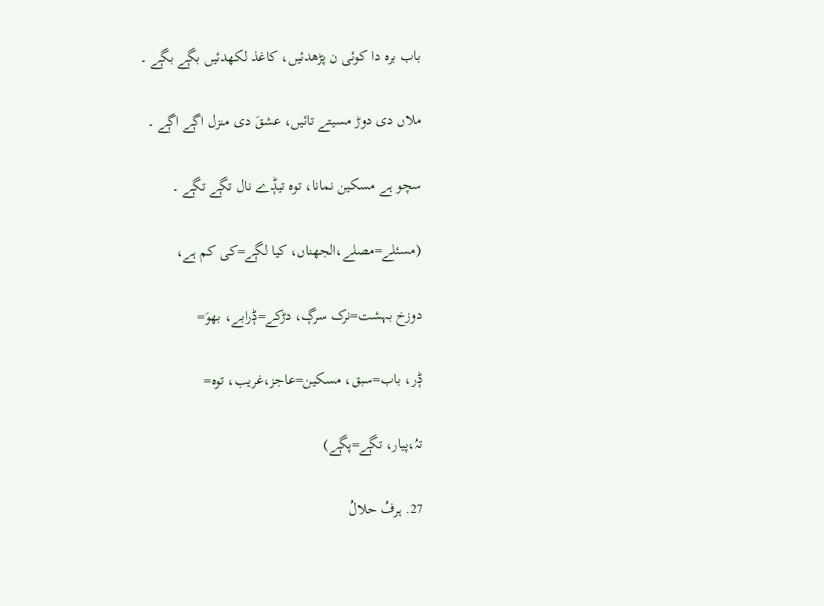باب برہ دا کوئی ن پڑھدئیں، کاغذ لکھدئیں بڳے بڳے ۔

ملاں دی دوڑ مسیتے تائیں، عشقَ دی منزل اڳے اڳے ۔

سچو ہے مسکین نمانا، توہ تیݙے نال تڳے تڳے ۔

(مسئلے=مصلے،الجھناں، کیا لڳے=کی کم ہے،

دوزخ بہشت=نرک سرڳ، دڑکے=ݙرابے، بھوَ=

ݙر، باب=سبق، مسکین=عاجز،غریب، توہ=

تہُ،پیار، تڳے=پڳے)

27. ہرفُ حلالُ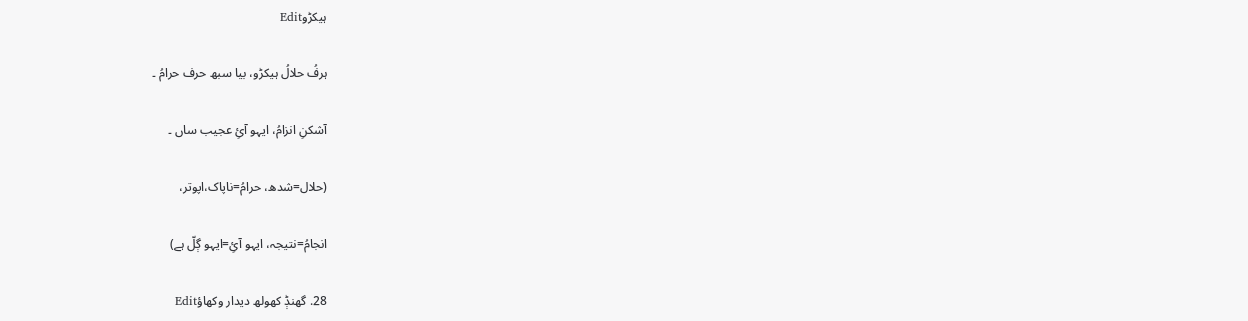ہیکڑوEdit

ہرفُ حلالُ ہیکڑو، بیا سبھ حرف حرامُ ۔

آشکنِ انزامُ، ایہو آئِ عجیب ساں ۔

(حلال=شدھ، حرامُ=ناپاک،اپوتر،

انجامُ=نتیجہ، ایہو آئِ=ایہو ڳلّ ہے)

28. گھنݙ کھولھ دیدار وکھاؤEdit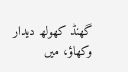گھنڈ کھولھ دیدار وکھاؤ، میں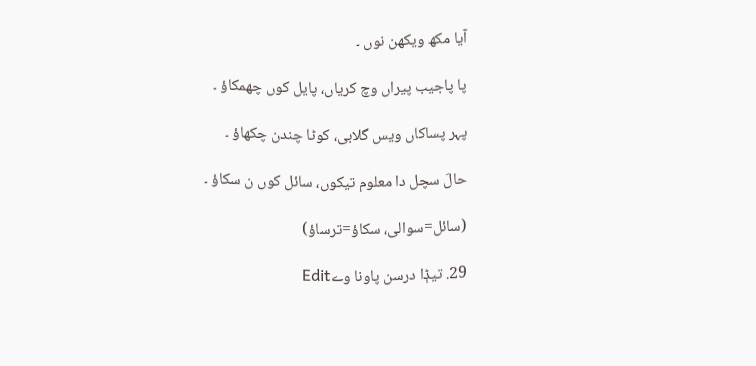آیا مکھ ویکھن نوں ۔

پا پاجیب پیراں وچ کریاں، پایل کوں چھمکاؤ ۔

پہر پساکاں ویس گلابی، کوٹا چندن چکھاؤ ۔

حالَ سچل دا معلوم تیکوں، سائل کوں ن سکاؤ ۔

(سائل=سوالی، سکاؤ=ترساؤ)

29. تیݙا درسن پاونا وےEdit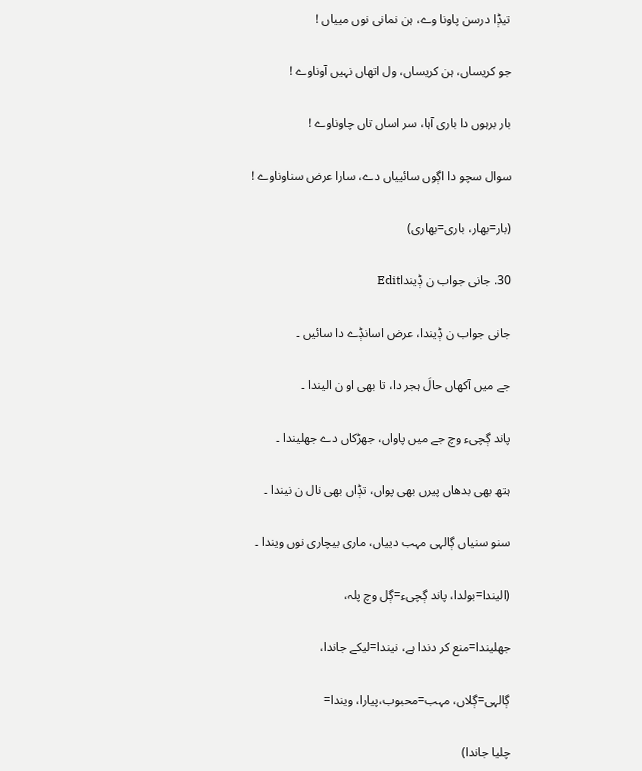تیݙا درسن پاونا وے، ہن نمانی نوں مییاں !

جو کریساں، ہن کریساں، ول اتھاں نہیں آوناوے !

بار برہوں دا باری آہا، سر اساں تاں چاوناوے !

سوال سچو دا اڳوں سائییاں دے، سارا عرض سناوناوے !

(بار=بھار، باری=بھاری)

30. جانی جواب ن ݙینداEdit

جانی جواب ن ݙیندا، عرض اسانݙے دا سائیں ۔

جے میں آکھاں حالَ ہجر دا، تا بھی او ن الیندا ۔

پاند ڳچیء وچ جے میں پاواں، جھڑکاں دے جھلیندا ۔

ہتھ بھی بدھاں پیرں بھی پواں، تݙاں بھی نال ن نیندا ۔

سنو سنیاں ڳالہی مہب دییاں، ماری بیچاری نوں ویندا ۔

(الیندا=بولدا، پاند ڳچیء=ڳل وچ پلہ،

جھلیندا=منع کر دندا ہے، نیندا=لیکے جاندا،

ڳالہی=ڳلاں، مہب=محبوب،پیارا، ویندا=

چلیا جاندا)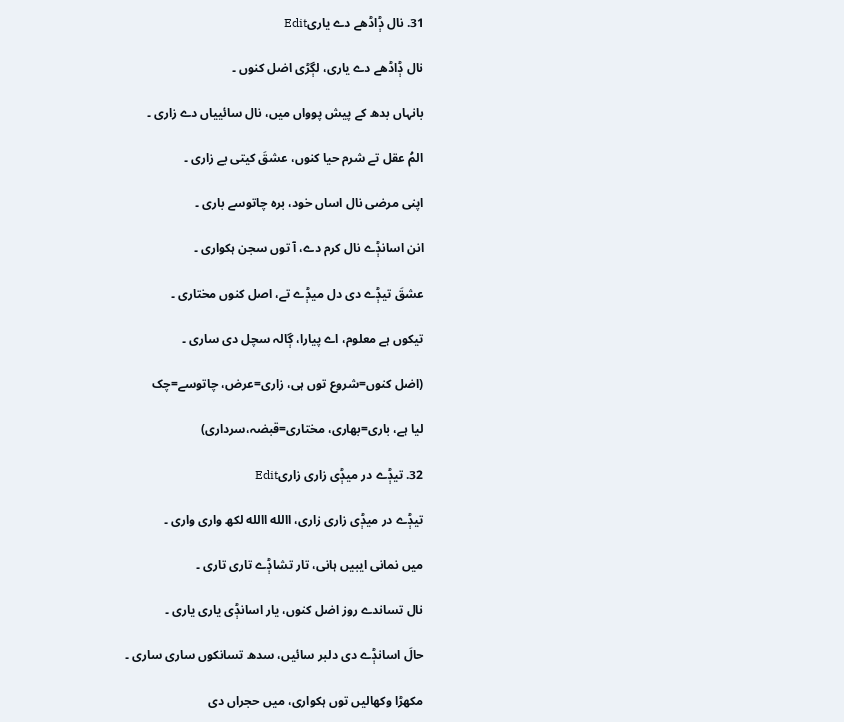31. نال ݙاڈھے دے یاریEdit

نال ݙاڈھے دے یاری، لڳڑی اضل کنوں ۔

بانہاں بدھ کے پیش پوواں میں، نال سائییاں دے زاری ۔

المُ عقل تے شرم حیا کنوں، عشقَ کیتی بے زاری ۔

اپنی مرضی نال اساں خود، برہ چاتوسے باری ۔

انن اسانݙے نال کرم دے، آ توں سجن ہکواری ۔

عشقَ تیݙے دی دل میݙے تے، اصل کنوں مختاری ۔

تیکوں ہے معلوم، اے پیارا، ڳالہ سچل دی ساری ۔

(اضل کنوں=شروع توں ہی، زاری=عرض، چاتوسے=چک

لیا ہے، باری=بھاری، مختاری=قبضہ،سرداری)

32. تیݙے در میݙی زاری زاریEdit

تیݙے در میݙی زاری زاری، االله االله لکھ واری واری ۔

میں نمانی ایبیں ہانی، تار تشاݙے تاری تاری ۔

نال تساندے روز اضل کنوں، یار اسانݙی یاری یاری ۔

حالَ اسانݙے دی دلبر سائیں، سدھ تسانکوں ساری ساری ۔

مکھڑا وکھالیں توں ہکواری، میں حجراں دی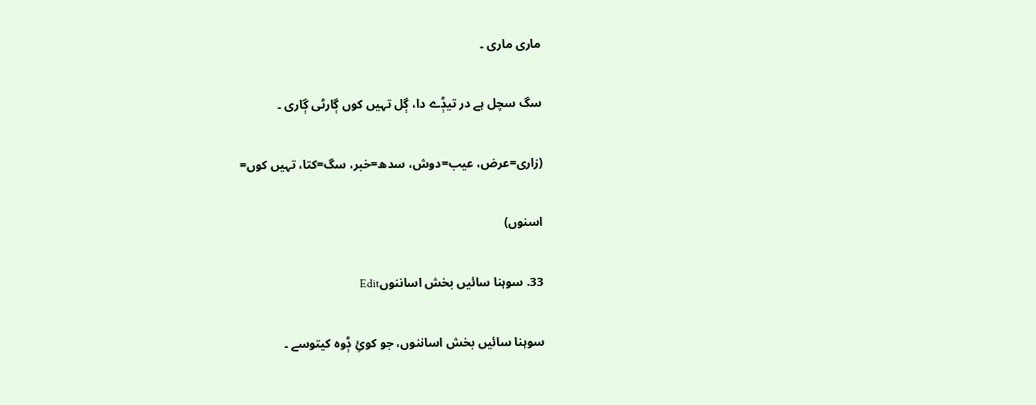ماری ماری ۔

سگ سچل ہے در تیݙے دا، ڳل تہیں کوں ڳارٹی ڳاری ۔

(زاری=عرض، عیب=دوش، سدھ=خبر، سگ=کتا، تہیں کوں=

اسنوں)

33. سوہنا سائیں بخش اساننوںEdit

سوہنا سائیں بخش اساننوں، جو کوئِ ݙوہ کیتوسے ۔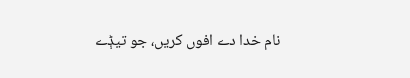نام خدا دے افوں کریں، جو تیݙے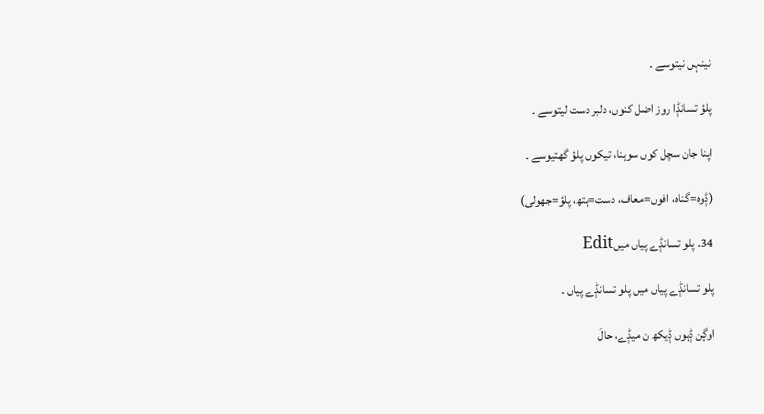نینہں نیتوسے ۔

پلؤ تسانݙا روز اضل کنوں، دلبر دست لیتوسے ۔

اپنا جان سچل کوں سوہنا، تیکوں پلؤ گھتیوسے ۔

(ݙوہ=گناہ، افوں=معاف، دست=ہتھ، پلؤ=جھولی)

34. پلو تسانݙے پیاں میںEdit

پلو تسانݙے پیاں میں پلو تسانݙے پیاں ۔

اوڳن ݙہوں ݙیکھ ن میݙے، حالَ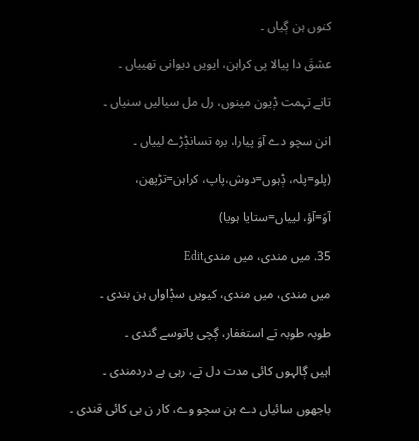کنوں ہن ڳیاں ۔

عشقَ دا پیالا پی کراہن، ایویں دیوانی تھییاں ۔

تانے تہمت ݙیون مینوں، رل مل سیالیں سنیاں ۔

انن سچو دے آوَ پیارا، برہ تسانݙڑے لییاں ۔

(پلو=پلہ، ݙہوں=دوش،پاپ، کراہن=تڑپھن،

آوَ=آؤ، لییاں=ستایا ہویا)

35. میں مندی، میں مندیEdit

میں مندی، میں مندی، کیویں سݙاواں ہن بندی ۔

طوبہ طوبہ تے استغفار، ڳچی پاتوسے گندی ۔

اہیں ڳالہوں کائی مدت دل تے، رہی ہے دردمندی ۔

باجھوں سائیاں دے ہن سچو وے، کار ن بی کائی قندی ۔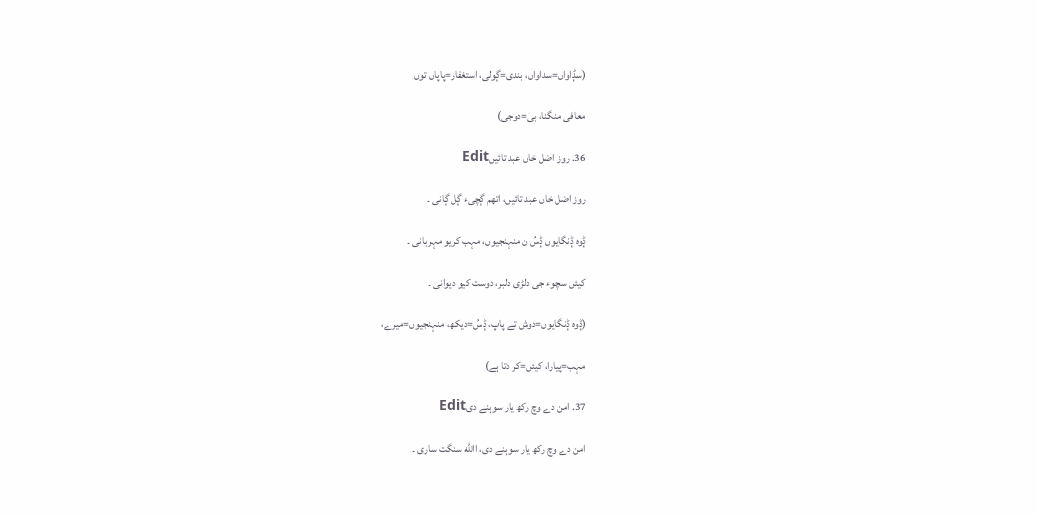(سݙاواں=سداواں، بندی=ڳولی، استغفار=پاپاں توں

معافی منگنا، بی=دوجی)

36. روز اضل خاں عبد تائیںEdit

روز اضل خاں عبد تائیں، اتھم ڳچیء ڳل ڳانی ۔

ݙوہ ݙنگایوں ݙسُ ن منہنجیوں، مہب کریو مہربانی ۔

کیئں سچوء جی دلڑی دلبر، دوست کیو دیوانی ۔

(ݙوہ ݙنگایوں=دوش تے پاپ، ݙسُ=دیکھ، منہنجیوں=میرے،

مہب=پیارا، کیئں=کر دتا ہے)

37. امن دے وچ رکھ یار سوہنے دیEdit

امن دے وچ رکھ یار سوہنے دی، االله سنگت ساری ۔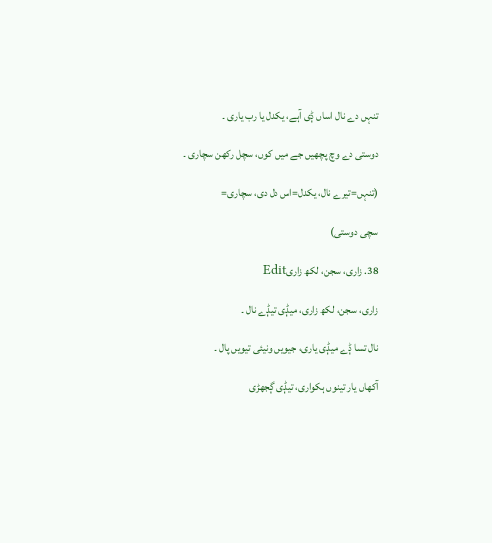تنہں دے نال اساں ݙی آہے، یکدل یا رب یاری ۔

دوستی دے وچ پچھیں جے میں کوں، سچل رکھن سچاری ۔

(تنہں=تیرے نال، یکدل=اس دل دی، سچاری=

سچی دوستی)

38. زاری، سجن، لکھ زاریEdit

زاری، سجن، لکھ زاری، میݙی تیݙے نال ۔

نال تسا ݙے میݙی یاری، جیویں ونیئی تیویں پال ۔

آکھاں یار تینوں ہکواری، تیݙی ڳجھڑی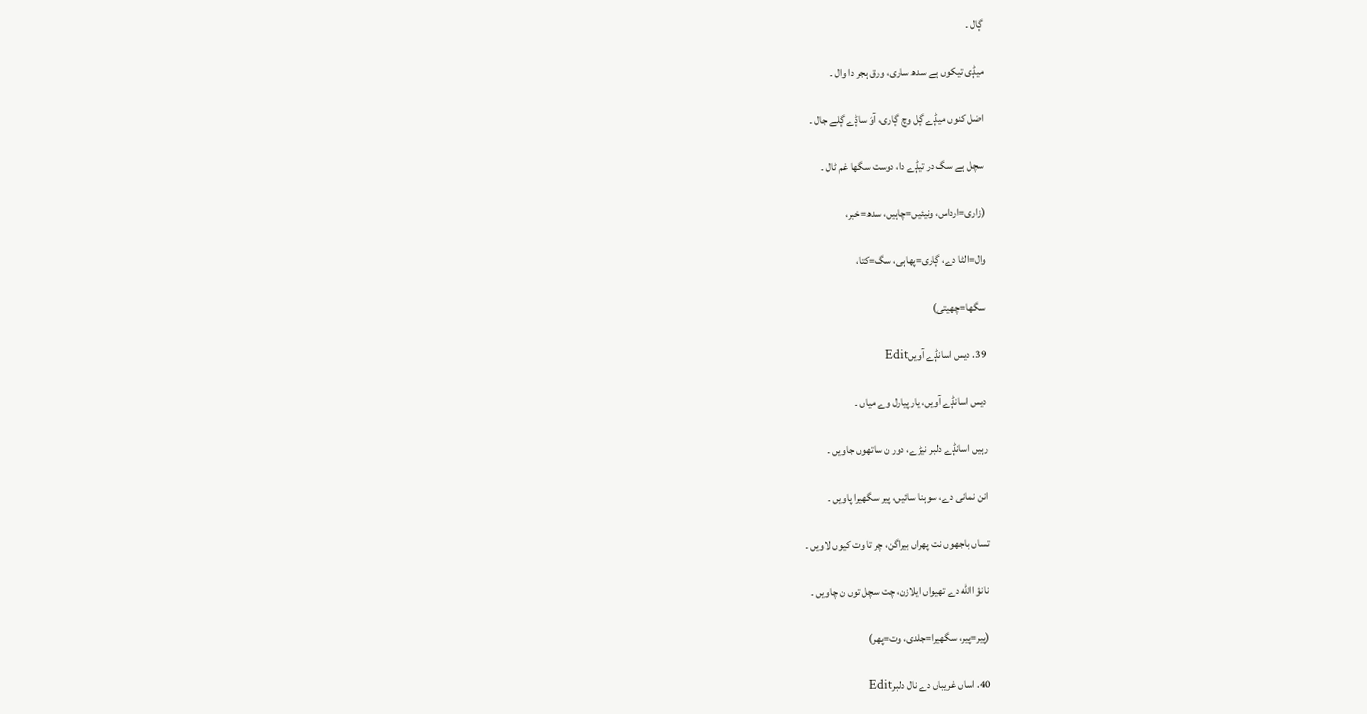ڳال ۔

میݙی تیکوں ہے سدھ ساری، ورق ہجر دا وال ۔

اضل کنوں میݙے ڳل وچ ڳاری، آوَ ساݙے ڳلے جال ۔

سچل ہے سگ در تیݙے دا، دوست سگھا غم ٹال ۔

(زاری=ارداس، ونیئیں=چاہیں، سدھ=خبر،

وال=الٹا دے، ڳاری=پھاہی، سگ=کتا،

سگھا=چھیتی)

39. دیس اسانݙے آویںEdit

دیس اسانݙے آویں، یار پیارل وے میاں ۔

رہیں اسانݙے دلبر نیڑے، دور ن ساتھوں جاویں ۔

انن نمانی دے، سوہنا سائیں، پیر سگھیرا پاویں ۔

تساں باجھوں نت پھراں بیراگن، چر تا وت کیوں لاویں ۔

نانؤ االله دے تھیواں ایلازن، چت سچل توں ن چاویں ۔

(پیر=پیر، سگھیرا=جلدی، وت=پھر)

40. اساں غریباں دے نال دلبرEdit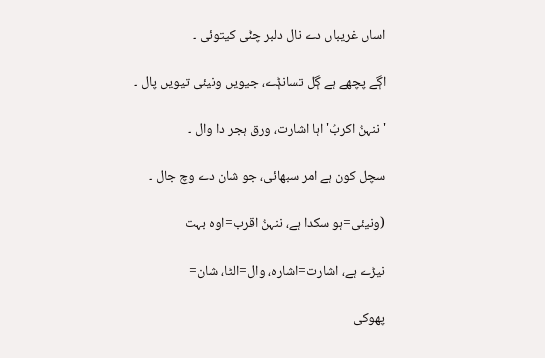اساں غریباں دے نال دلبر چݨی کیتوئی ۔

اڳے پچھے ہے ڳل تسانݙے، جیویں ونیئی تیویں پال ۔

'ننہنُ اکربُ' اہا اشارت، ورق ہجر دا وال ۔

سچل کون ہے امر سبھائی، جو شان دے وچ جال ۔

(ونیئی=ہو سکدا ہے، ننہنُ اقرب=اوہ بہت

نیڑے ہے، اشارت=اشارہ، وال=الٹا، شان=

پھوکی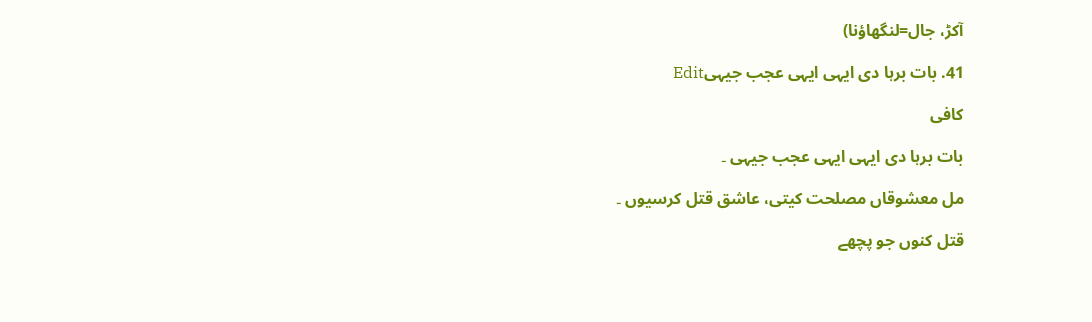آکڑ، جال=لنگھاؤنا)

41. بات برہا دی ایہی ایہی عجب جیہیEdit

کافی

بات برہا دی ایہی ایہی عجب جیہی ۔

مل معشوقاں مصلحت کیتی، عاشق قتل کرسیوں ۔

قتل کنوں جو پچھے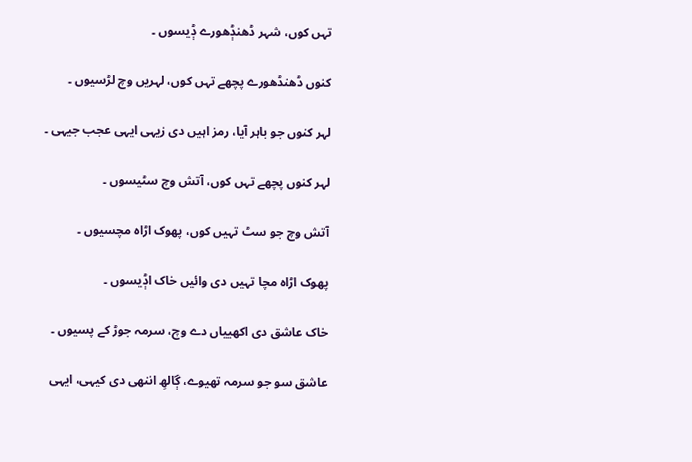تہں کوں، شہر ڈھنݙھورے ݙیسوں ۔

کنوں ڈھنڈھورے پچھے تہں کوں، لہریں وچ لڑسیوں ۔

لہر کنوں جو باہر آیا، رمز اہیں دی زیہی ایہی عجب جیہی ۔

لہر کنوں پچھے تہں کوں، آتش وچ سٹیسوں ۔

آتش وچ جو سٹ تہیں کوں، پھوک اڑاہ مچسیوں ۔

پھوک اڑاہ مچا تہیں دی وائیں خاک اݙیسوں ۔

خاک عاشق دی اکھییاں دے وچ، سرمہ جوڑ کے پسیوں ۔

عاشق سو جو سرمہ تھیوے، ڳالھِ اننھی دی کیہی، ایہی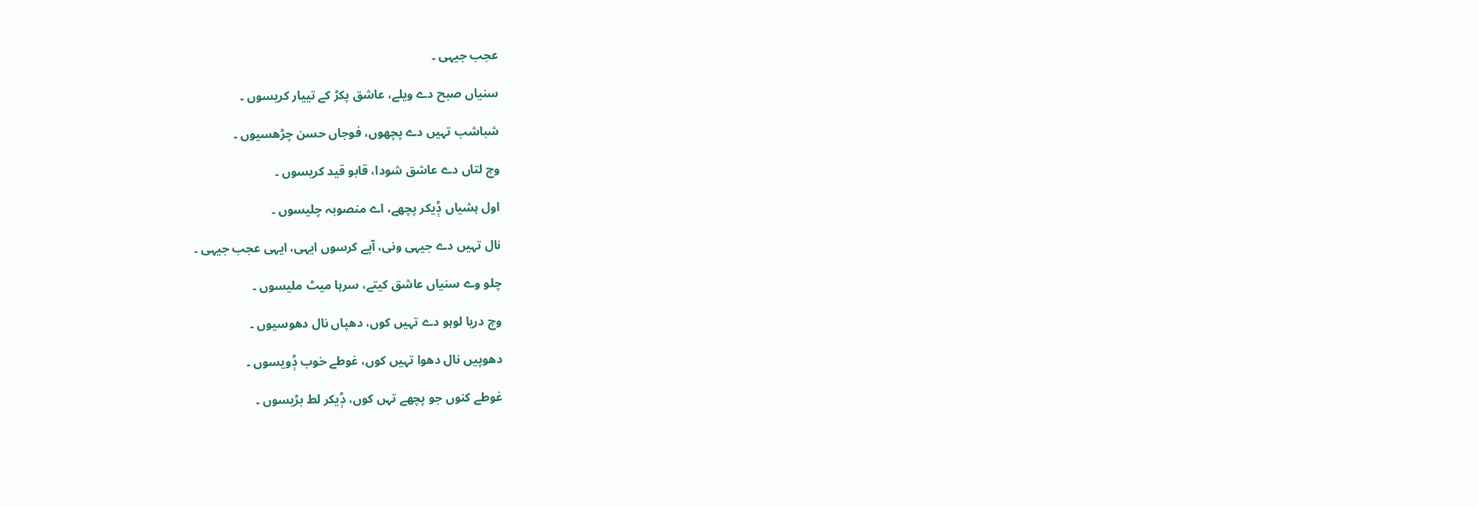عجب جیہی ۔

سنیاں صبح دے ویلے، عاشق پکڑ کے تییار کریسوں ۔

شباشب تہیں دے پچھوں، فوجاں حسن چڑھسیوں ۔

وچ لتاں دے عاشق شودا، قابو قید کریسوں ۔

اول ہشیاں ݙیکر پچھے، اے منصوبہ چلیسوں ۔

نال تہیں دے جیہی ونی، آپے کرسوں ایہی، ایہی عجب جیہی ۔

چلو وے سنیاں عاشق کیتے، سرہا میٹ ملیسوں ۔

وچ دریا لوہو دے تہیں کوں، دھپاں نال دھوسیوں ۔

دھوپیں نال دھوا تہیں کوں، غوطے خوب ݙویسوں ۔

غوطے کنوں جو پچھے تہں کوں، ݙیکر لط بڑیسوں ۔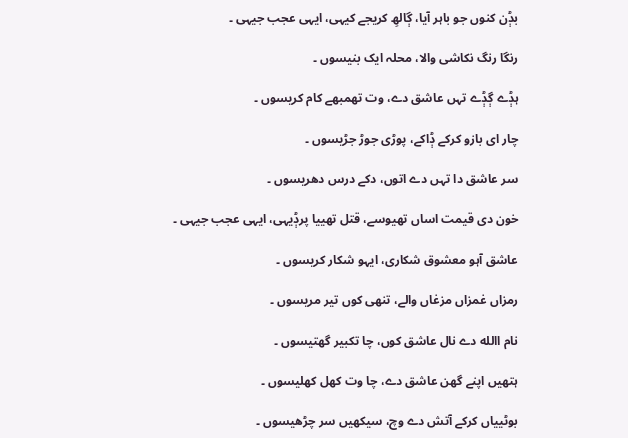بݙن کنوں جو باہر آیا، ڳالھِ کریجے کیہی، ایہی عجب جیہی ۔

رنگا رنگ نکاشی والا، محلہ ایک بنیسوں ۔

ہݙے ڳݙے تہں عاشق دے، وت تھمبھے کام کریسوں ۔

چار ای بازو کرکے ݙاکے، پوڑی جوڑ جڑیسوں ۔

سر عاشق دا تہں دے اتوں، دکے درس دھریسوں ۔

خون دی قیمت اساں تھیوسے، قتل تھییا پرݙیہی، ایہی عجب جیہی ۔

عاشق آہو معشوق شکاری، ایہو شکار کریسوں ۔

رمزاں غمزاں مزغاں والے، تنھی کوں تیر مریسوں ۔

نام االله دے نال عاشق کوں، چا تکبیر گھتیسوں ۔

ہتھیں اپنے گھن عاشق دے، چا وت کھل کھلیسوں ۔

بوٹییاں کرکے آتش دے وچ، سیکھیں سر چڑھیسوں ۔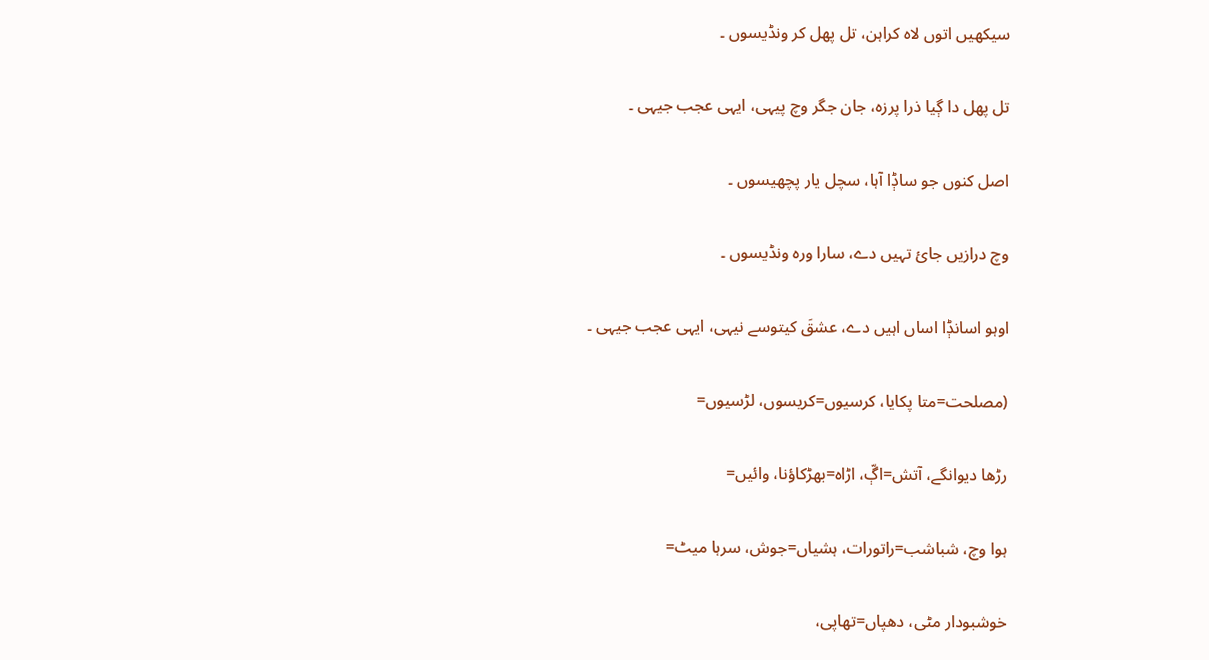سیکھیں اتوں لاہ کراہن، تل پھل کر ونڈیسوں ۔

تل پھل دا ڳیا ذرا پرزہ، جان جگر وچ پیہی، ایہی عجب جیہی ۔

اصل کنوں جو ساݙا آہا، سچل یار پچھیسوں ۔

وچ درازیں جائ تہیں دے، سارا ورہ ونڈیسوں ۔

اوہو اسانݙا اساں اہیں دے، عشقَ کیتوسے نیہی، ایہی عجب جیہی ۔

(مصلحت=متا پکایا، کرسیوں=کریسوں، لڑسیوں=

رڑھا دیوانگے، آتش=اڳّ، اڑاہ=بھڑکاؤنا، وائیں=

ہوا وچ، شباشب=راتورات، ہشیاں=جوش، سرہا میٹ=

خوشبودار مٹی، دھپاں=تھاپی،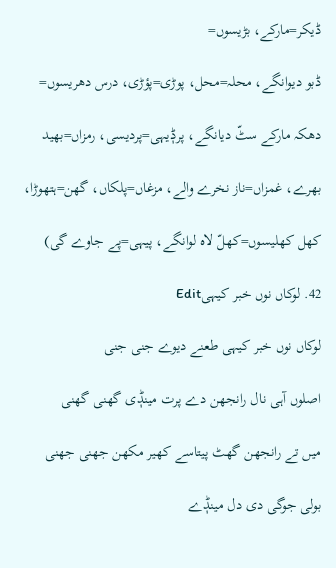ڈیکر=مارکے، بڑیسوں=

ڈبو دیوانگے، محلہ=محل، پوڑی=پؤڑی، درس دھریسوں=

دھکہ مارکے سٹّ دیانگے، پرݙیہی=پردیسی، رمزاں=بھید

بھرے، غمزاں=ناز نخرے والے، مزغاں=پلکاں، گھن=ہتھوڑا،

کھل کھلیسوں=کھلّ لاہ لوانگے، پیہی=پے جاوے گی)

42. لوکاں نوں خبر کیہیEdit

لوکاں نوں خبر کیہی طعنے دیوے جنی جنی

اصلوں آہی نال رانجھن دے پرت مینݙی گھنی گھنی

میں تے رانجھن گھٹ پیتاسے کھیر مکھن جھنی جھنی

بولی جوگی دی دل مینݙے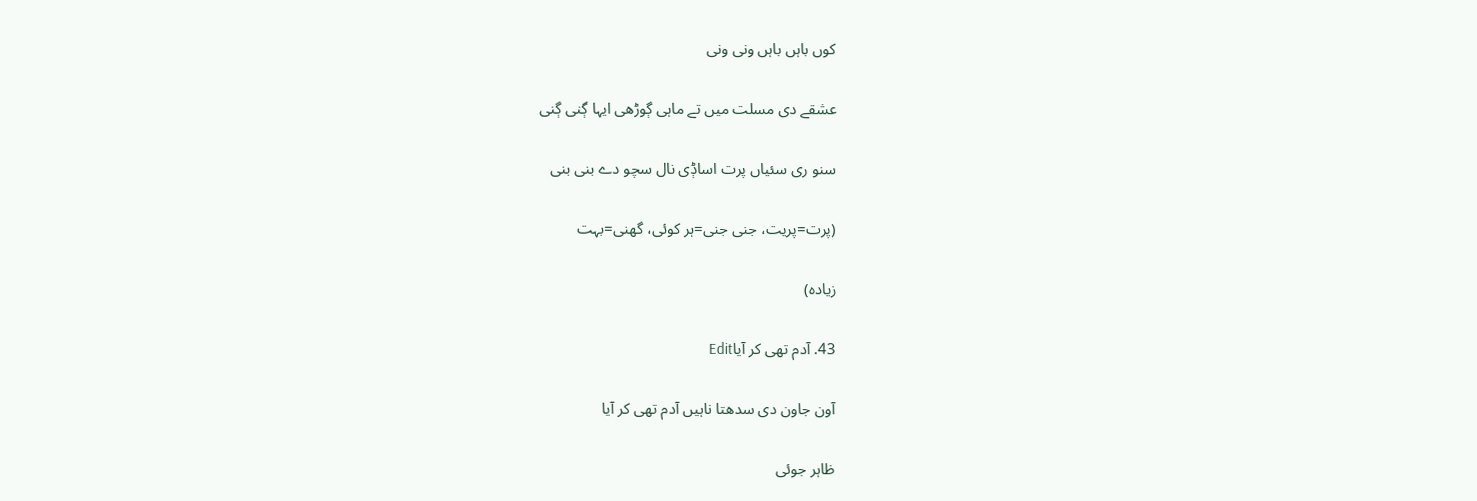کوں باہں باہں ونی ونی

عشقے دی مسلت میں تے ماہی ڳوڑھی ایہا ڳنی ڳنی

سنو ری سئیاں پرت اساݙی نال سچو دے بنی بنی

(پرت=پریت، جنی جنی=ہر کوئی، گھنی=بہت

زیادہ)

43. آدم تھی کر آیاEdit

آون جاون دی سدھتا ناہیں آدم تھی کر آیا

ظاہر جوئی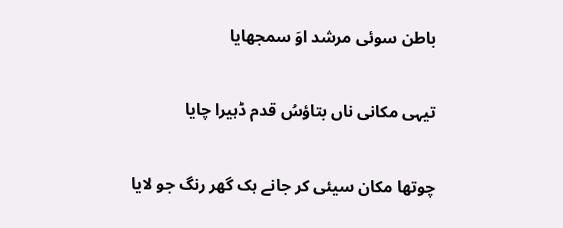باطن سوئی مرشد اوَ سمجھایا

تیہی مکانی ناں بتاؤسُ قدم ڈہیرا چایا

چوتھا مکان سیئی کر جانے ہک گھر رنگ جو لایا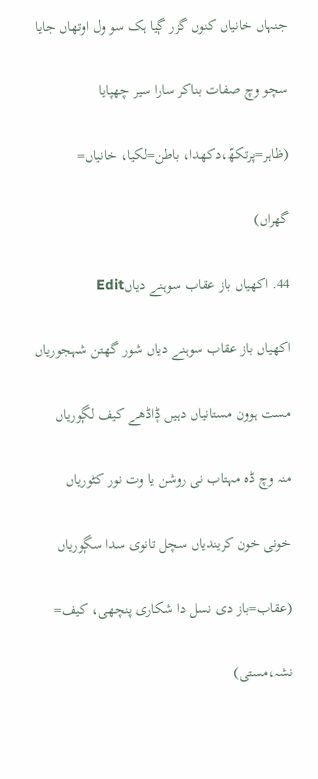جنہاں خانیاں کنوں گزر ڳیا ہک سو ول اوتھاں جایا

سچو وچ صفات بناکر سارا سیر چھپایا

(ظاہر=پرتکھّ،دکھدا، باطن=لکیا، خانیاں=

گھراں)

44. اکھیاں باز عقاب سوہنے دیاںEdit

اکھیاں باز عقاب سوہنے دیاں شور گھتن شہجوریاں

مست ہوون مستانیاں دہیں ݙاڈھے کیف لڳوریاں

منہ وچ ڈہ مہتاب نی روشن یا وت نور کٹوریاں

خونی خون کریندیاں سچل تانوی سدا سڳوریاں

(عقاب=باز دی نسل دا شکاری پنچھی، کیف=

نشہ،مستی)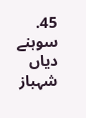45. سوہنے دیاں شہباز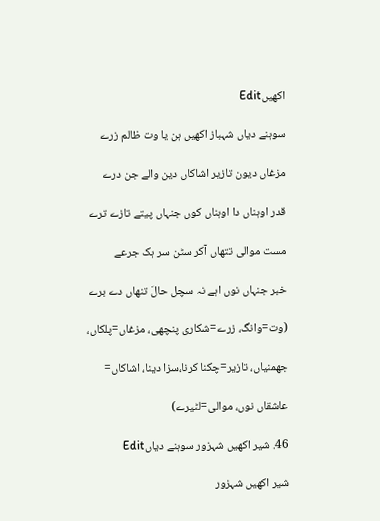اکھیںEdit

سوہنے دیاں شہباز اکھیں ہن یا وت ظالم زرے

مزغاں دیون تازیر اشاکاں دین والے جن درے

قدر اوہناں دا اوہناں کوں جنہاں پیتے تازے ترے

مست موالی تتھاں آکر سٹن سر ہک جرعے

خبر جنہاں نوں اہے نہ سچل حالَ تنھاں دے برے

(وت=وانگ، زرے=شکاری پنچھی، مزغاں=پلکاں،

جھمنیاں، تازیر=چکنا کرنا،سزا دینا، اشاکاں=

عاشقاں نوں، موالی=لٹیرے)

46. شیر اکھیں شہزور سوہنے دیاںEdit

شیر اکھیں شہزور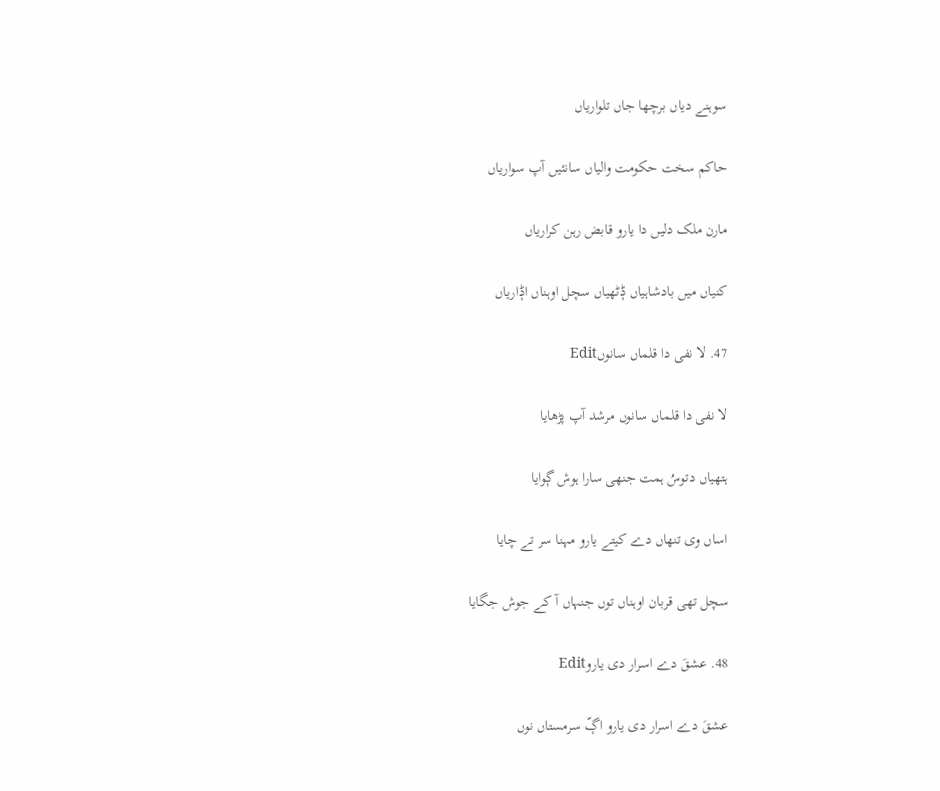سوہنے دیاں برچھا جاں تلواریاں

حاکم سخت حکومت والیاں سانئیں آپ سواریاں

مارن ملک دلیں دا یارو قابض رہن کراریاں

کنیاں میں بادشاہیاں ݙٹھیاں سچل اوہناں اݙاریاں

47. لا نفی دا قلماں سانوںEdit

لا نفی دا قلماں سانوں مرشد آپ پڑھایا

ہتھیاں دتوسُ ہمت جنھی سارا ہوش ڳوایا

اساں وی تنھاں دے کیتے یارو مہنا سر تے چایا

سچل تھی قربان اوہناں توں جنہاں آ کے جوش جگایا

48. عشقَ دے اسرار دی یاروEdit

عشقَ دے اسرار دی یارو اڳّ سرمستاں نوں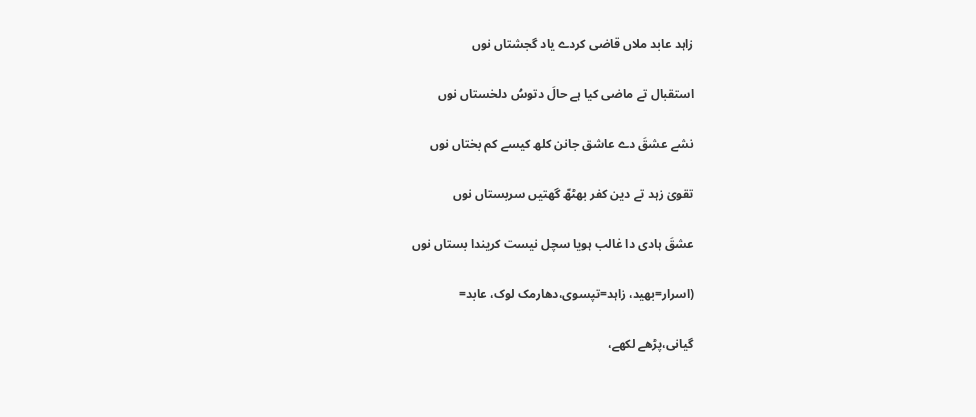زاہد عابد ملاں قاضی کردے یاد گجشتاں نوں

استقبال تے ماضی کیا ہے حالَ دتوسُ دلخستاں نوں

نشے عشقَ دے عاشق جانن کلھ کیسے کم بختاں نوں

تقویٰ زہد تے دین کفر بھٹھّ گھتیں سربستاں نوں

عشقَ ہادی دا غالب ہویا سچل نیست کریندا بستاں نوں

(اسرار=بھید، زاہد=تپسوی،دھارمک لوک، عابد=

گیانی،پڑھے لکھے،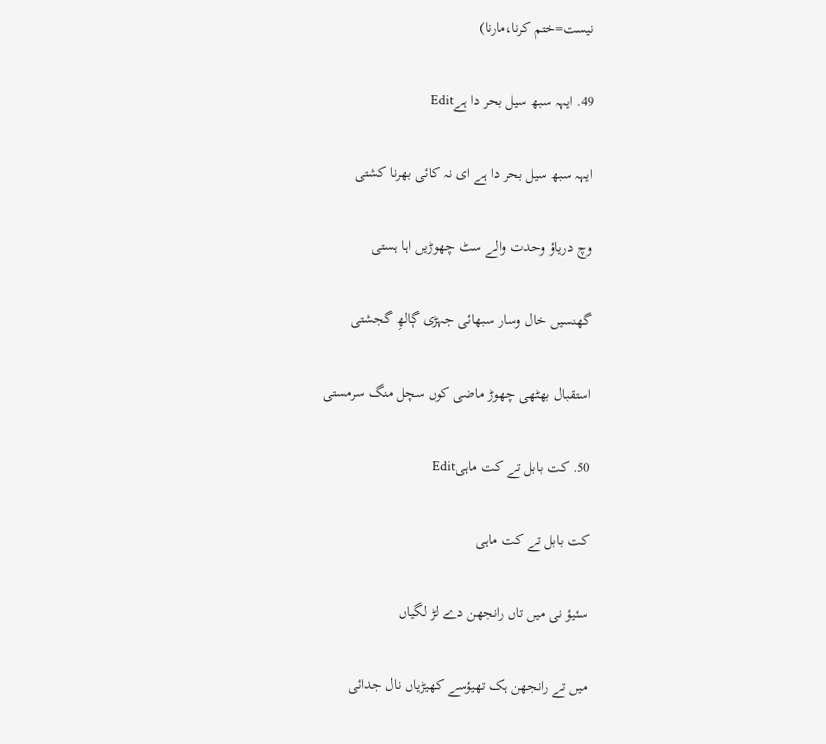نیست=ختم کرنا،مارنا)

49. ایہہ سبھ سیل بحر دا ہےEdit

ایہہ سبھ سیل بحر دا ہے ای نہ کائی بھرنا کشتی

وچ دریاؤ وحدت والے سٹ چھوڑیں اہا ہستی

گھنسیں خال وسار سبھائی جہڑی ڳالھِ گجشتی

استقبال بھٹھی چھوڑ ماضی کوں سچل منگ سرمستی

50. کت بابل تے کت ماہیEdit

کت بابل تے کت ماہی

سئیؤ نی میں تاں رانجھن دے لڑ لگیاں

میں تے رانجھن ہک تھیؤسے کھیڑیاں نال جدائی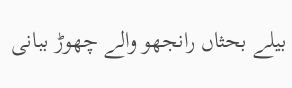بیلے بحثاں رانجھو والے چھوڑ ببانی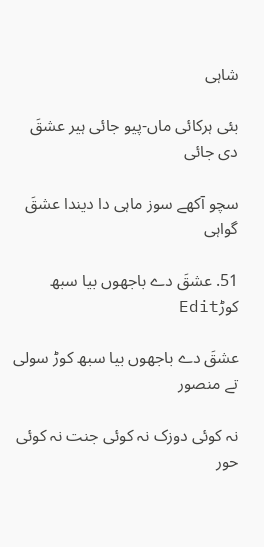شاہی

بئی ہرکائی ماں-پیو جائی ہیر عشقَ دی جائی

سچو آکھے سوز ماہی دا دیندا عشقَ گواہی

51. عشقَ دے باجھوں بیا سبھ کوڑEdit

عشقَ دے باجھوں بیا سبھ کوڑ سولی تے منصور

نہ کوئی دوزک نہ کوئی جنت نہ کوئی حور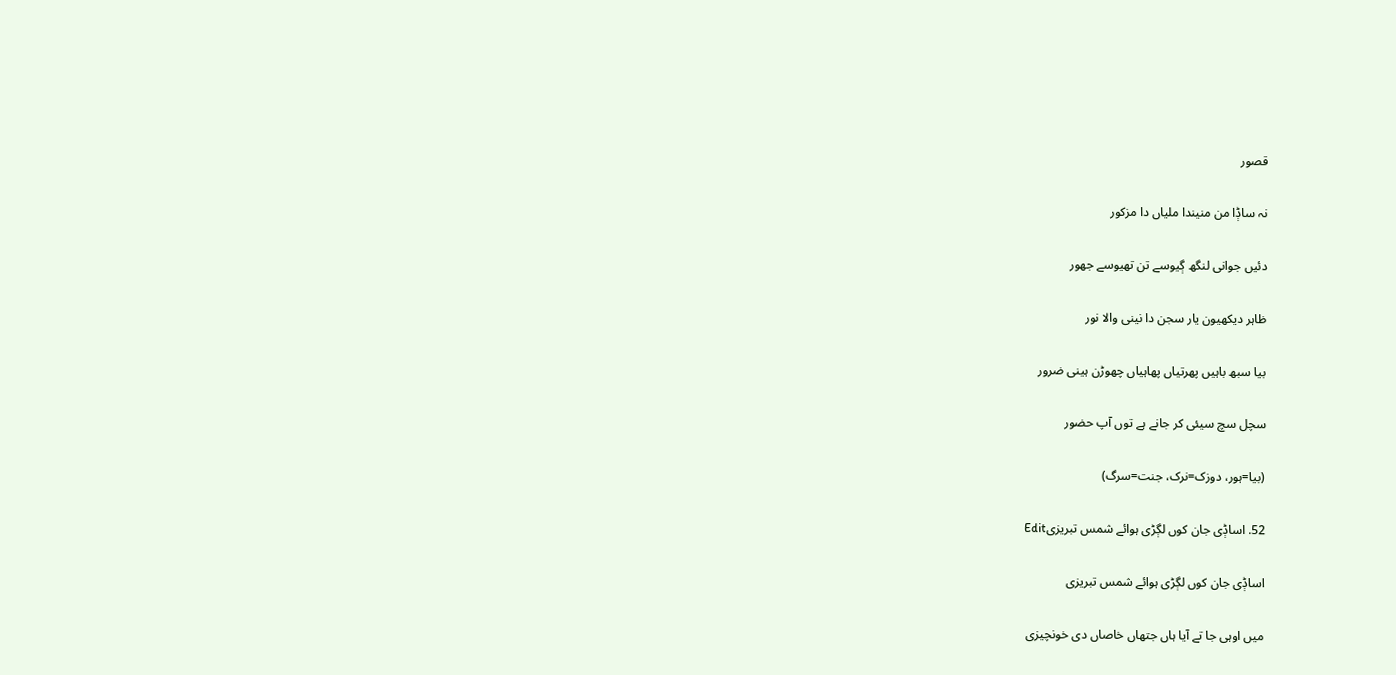قصور

نہ ساݙا من منیندا ملیاں دا مزکور

دئیں جوانی لنگھ ڳیوسے تن تھیوسے جھور

ظاہر دیکھیون یار سجن دا نینی والا نور

بیا سبھ باہیں پھرتیاں پھاہیاں چھوڑن ہینی ضرور

سچل سچ سیئی کر جانے ہے توں آپ حضور

(بیا=ہور، دوزک=نرک، جنت=سرگ)

52. اساݙی جان کوں لڳڑی ہوائے شمس تبریزیEdit

اساݙی جان کوں لڳڑی ہوائے شمس تبریزی

میں اوہی جا تے آیا ہاں جتھاں خاصاں دی خونچیزی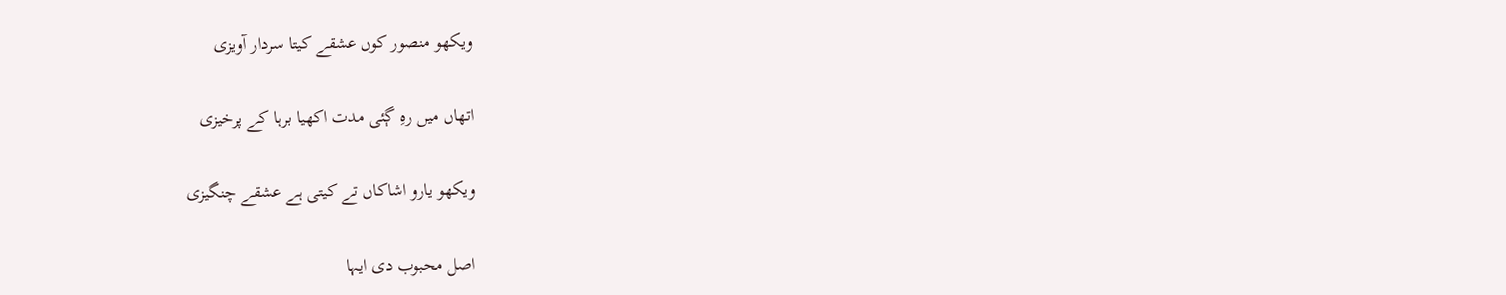ویکھو منصور کوں عشقے کیتا سردار آویزی

اتھاں میں رہِ ڳئی مدت اکھیا برہا کے پرخیزی

ویکھو یارو اشاکاں تے کیتی ہے عشقے چنگیزی

اصل محبوب دی ایہا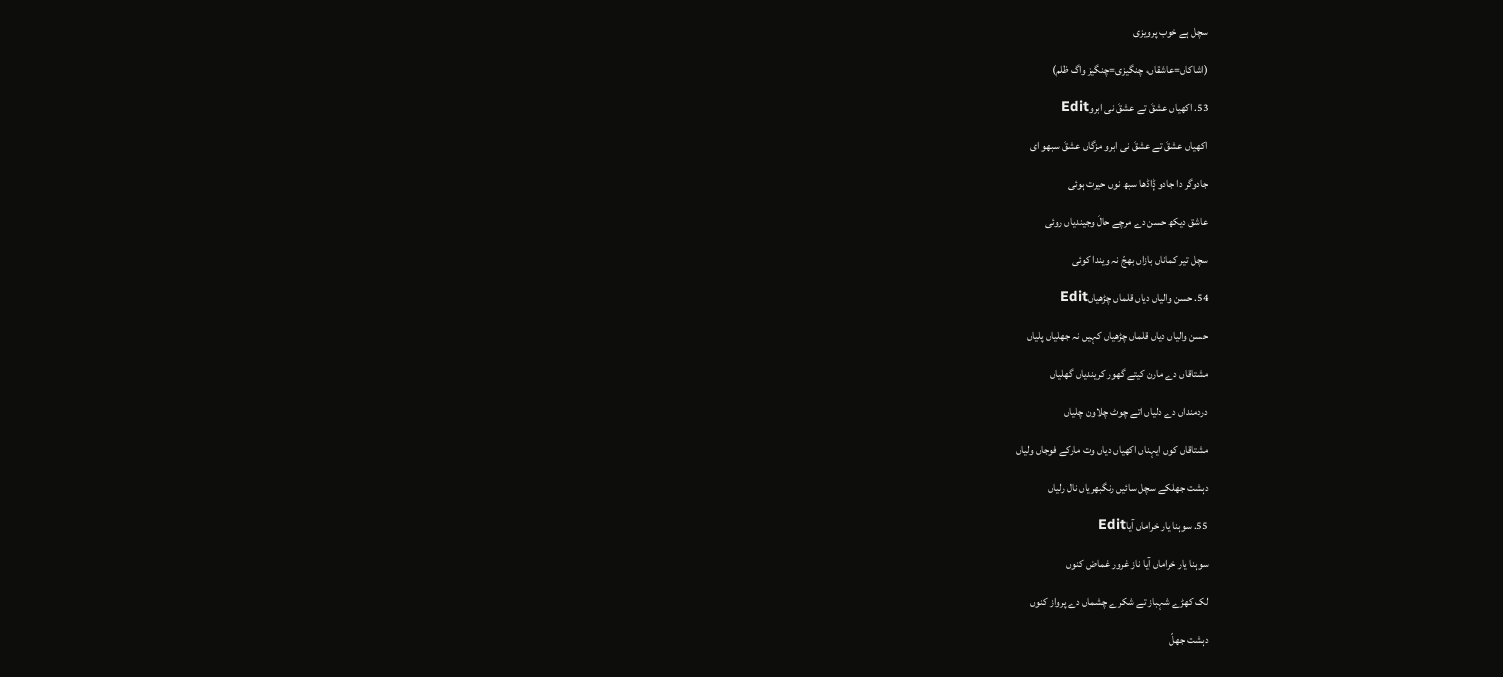سچل ہے خوب پرویزی

(اشاکاں=عاشقاں، چنگیزی=چنگیز واگ ظلم)

53. اکھیاں عشقَ تے عشقَ نی ابروEdit

اکھیاں عشقَ تے عشقَ نی ابرو مزگاں عشقَ سبھو ای

جادوگر دا جادو ݙاڈھا سبھ نوں حیرت ہوئی

عاشق دیکھ حسن دے مرچے حالَ وجیندیاں روئی

سچل تیر کماناں بازاں بھجّ نہ ویندا کوئی

54. حسن والیاں دیاں قلماں چڑھیاںEdit

حسن والیاں دیاں قلماں چڑھیاں کہیں نہ جھلیاں پلیاں

مشتاقاں دے مارن کیتے گھور کریندیاں گھلیاں

دردمنداں دے دلیاں اتے چوٹ چلاون چلیاں

مشتاقاں کوں ایہناں اکھیاں دیاں وت مارکے فوجاں ولیاں

دہشت جھلکے سچل سائیں رنگبھریاں نال رلیاں

55. سوہنا یار خراماں آیاEdit

سوہنا یار خراماں آیا ناز غرور غماض کنوں

لک کھڑے شہباز تے شکرے چشماں دے پرواز کنوں

دہشت جھلّ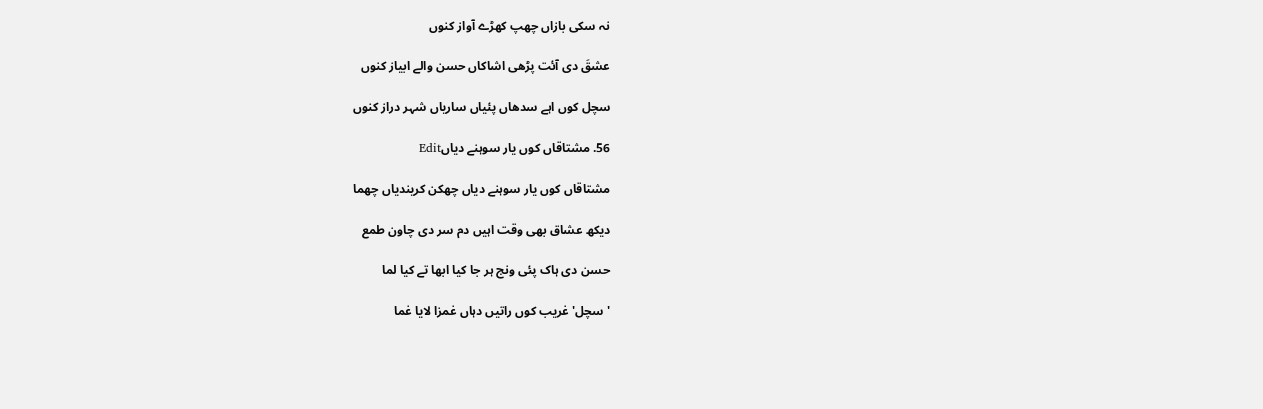نہ سکی بازاں چھپ کھڑے آواز کنوں

عشقَ دی آئت پڑھی اشاکاں حسن والے ابیاز کنوں

سچل کوں اہے سدھاں پئیاں ساریاں شہر دراز کنوں

56. مشتاقاں کوں یار سوہنے دیاںEdit

مشتاقاں کوں یار سوہنے دیاں چھکن کریندیاں چھما

دیکھ عشاق بھی وقت اہیں دم سر دی چاون طمع

حسن دی ہاک پئی ونج ہر جا کیا ابھا تے کیا لما

'سچل' غریب کوں راتیں دہاں غمزا لایا غما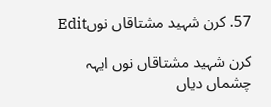57. کرن شہید مشتاقاں نوںEdit

کرن شہید مشتاقاں نوں ایہہ چشماں دیاں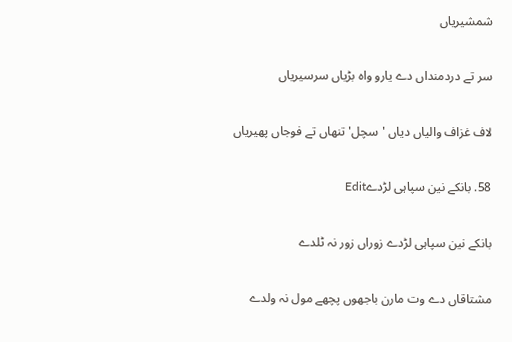شمشیریاں

سر تے دردمنداں دے یارو واہ بڑیاں سرسیریاں

لاف غزاف والیاں دیاں 'سچل' تنھاں تے فوجاں پھیریاں

58. بانکے نین سپاہی لڑدےEdit

بانکے نین سپاہی لڑدے زوراں زور نہ ٹلدے

مشتاقاں دے وت مارن باجھوں پچھے مول نہ ولدے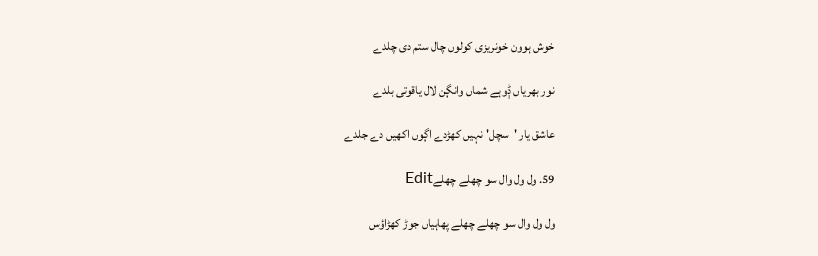خوش ہوون خونریزی کولوں چال ستم دی چلدے

نور بھریاں ݙوہے شماں وانڳن لال یاقوتی بلدے

عاشق یار 'سچل' نہیں کھڑدے اڳوں اکھیں دے جلدے

59. ول ول وال سو چھلے چھلےEdit

ول ول وال سو چھلے چھلے پھاہیاں جوڑ کھڑاؤس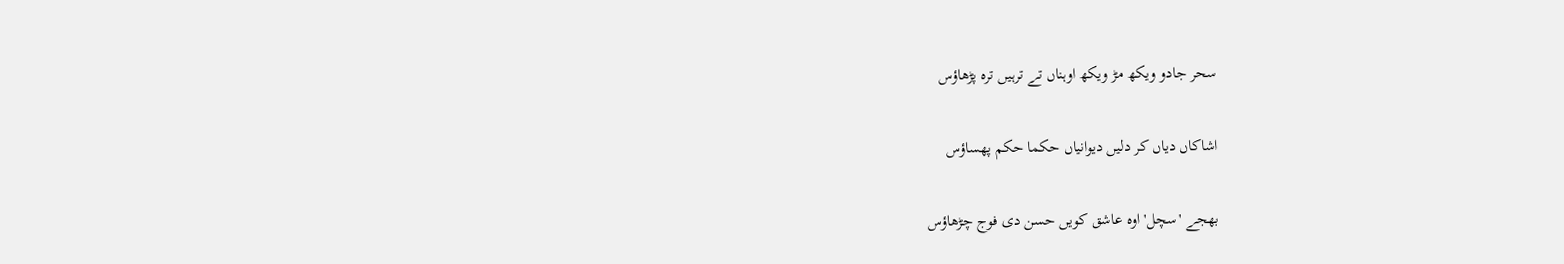سحر جادو ویکھ مڑ ویکھ اوہناں تے ترہیں ترہ پڑھاؤس

اشاکاں دیاں کر دلیں دیوانیاں حکما حکم پھساؤس

بھجے 'سچل' اوہ عاشق کویں حسن دی فوج چڑھاؤس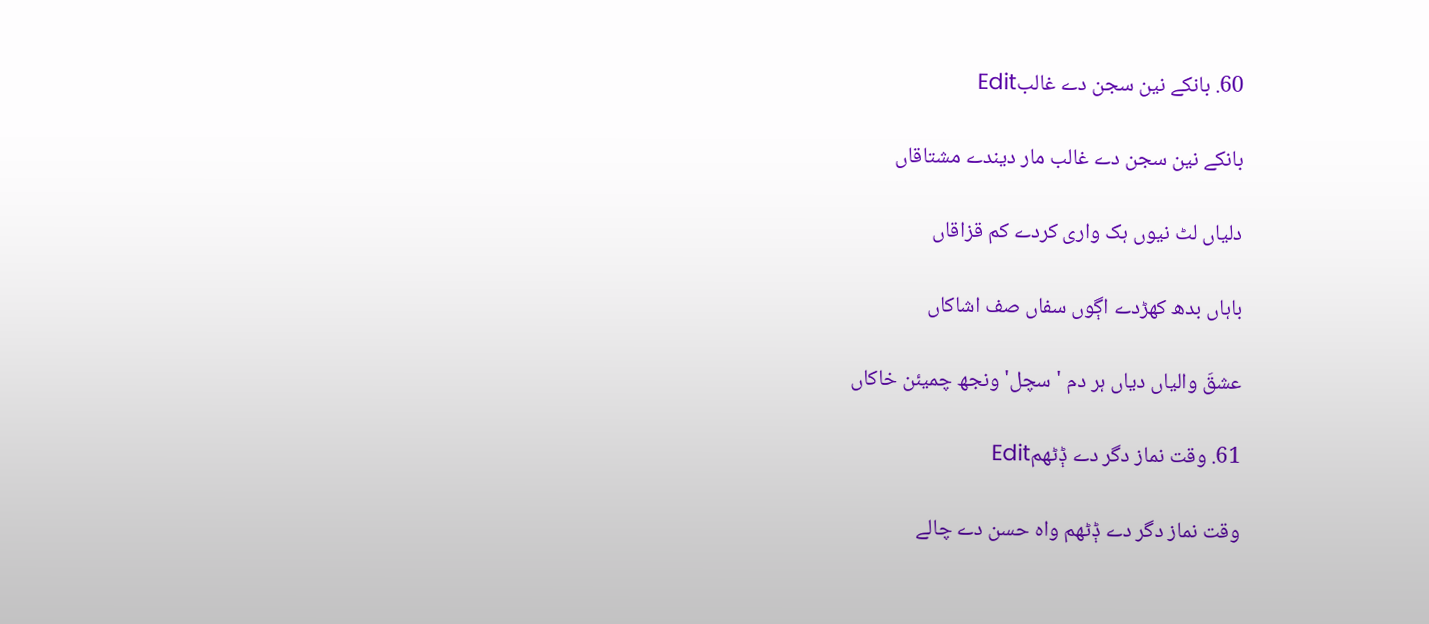60. بانکے نین سجن دے غالبEdit

بانکے نین سجن دے غالب مار دیندے مشتاقاں

دلیاں لٹ نیوں ہک واری کردے کم قزاقاں

باہاں بدھ کھڑدے اڳوں سفاں صف اشاکاں

عشقَ والیاں دیاں ہر دم 'سچل' ونجھ چمیئن خاکاں

61. وقت نماز دگر دے ݙٹھمEdit

وقت نماز دگر دے ݙٹھم واہ حسن دے چالے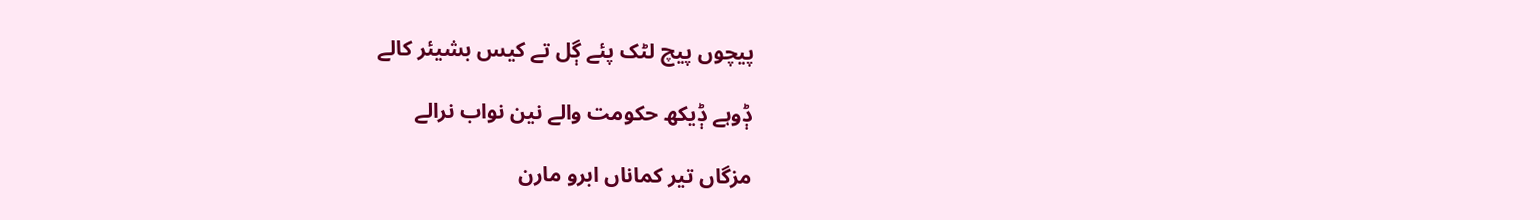پیچوں پیچ لٹک پئے ڳل تے کیس بشیئر کالے

ݙوہے ݙیکھ حکومت والے نین نواب نرالے

مزگاں تیر کماناں ابرو مارن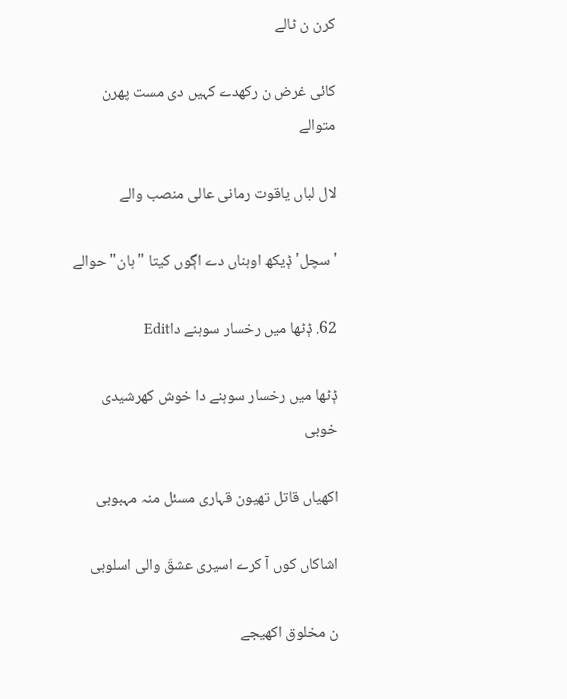کرن ن ٹالے

کائی غرض ن رکھدے کہیں دی مست پھرن متوالے

لال لباں یاقوت رمانی عالی منصب والے

'سچل' ݙیکھ اوہناں دے اڳوں کیتا "ہان" حوالے

62. ݙٹھا میں رخسار سوہنے داEdit

ݙٹھا میں رخسار سوہنے دا خوش کھرشیدی خوبی

اکھیاں قاتل تھیون قہاری مسئل منہ مہبوبی

اشاکاں کوں آ کرے اسیری عشقَ والی اسلوبی

ن مخلوق اکھیجے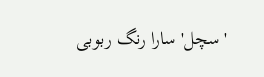'سچل' سارا رنگ ربوبی